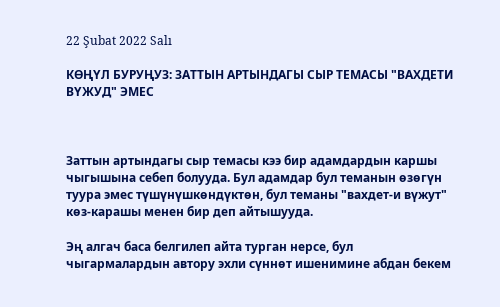22 Şubat 2022 Salı

КӨҢҮЛ БУРУҢУЗ: ЗАТТЫН АРТЫНДАГЫ СЫР ТЕМАСЫ "ВАХДЕТИ ВҮЖУД" ЭМЕС



Заттын артындагы сыр темасы кээ бир адамдардын каршы чыгышына себеп болууда. Бул адамдар бул теманын өзөгүн туура эмес түшүнүшкөндүктөн, бул теманы "вахдет-и вүжут" көз-карашы менен бир деп айтышууда.

Эң алгач баса белгилеп айта турган нерсе, бул чыгармалардын автору эхли сүннөт ишенимине абдан бекем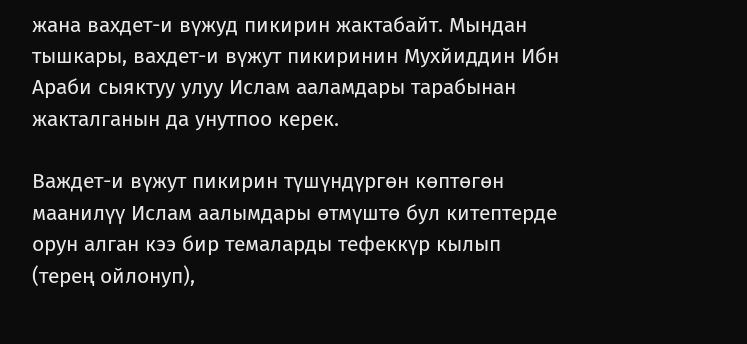жана вахдет-и вүжуд пикирин жактабайт. Мындан тышкары, вахдет-и вүжут пикиринин Мухйиддин Ибн Араби сыяктуу улуу Ислам ааламдары тарабынан жакталганын да унутпоо керек.

Важдет-и вүжут пикирин түшүндүргөн көптөгөн маанилүү Ислам аалымдары өтмүштө бул китептерде орун алган кээ бир темаларды тефеккүр кылып (терең ойлонуп),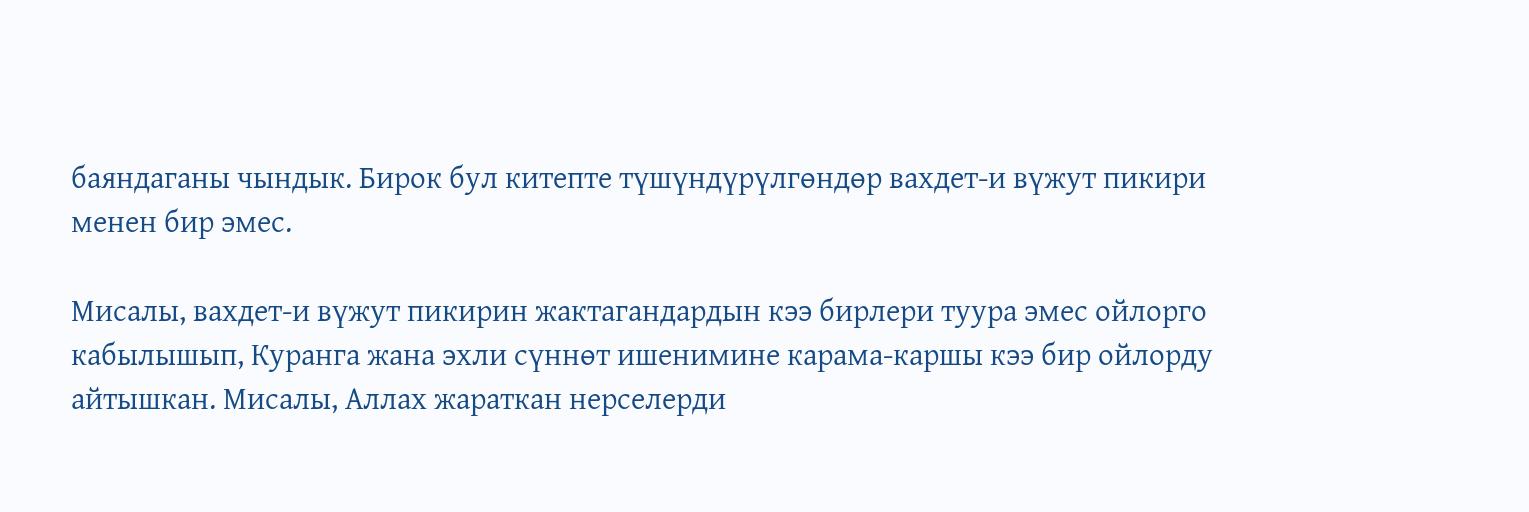баяндаганы чындык. Бирок бул китепте түшүндүрүлгөндөр вахдет-и вүжут пикири менен бир эмес.

Мисалы, вахдет-и вүжут пикирин жактагандардын кээ бирлери туура эмес ойлорго кабылышып, Куранга жана эхли сүннөт ишенимине карама-каршы кээ бир ойлорду айтышкан. Мисалы, Аллах жараткан нерселерди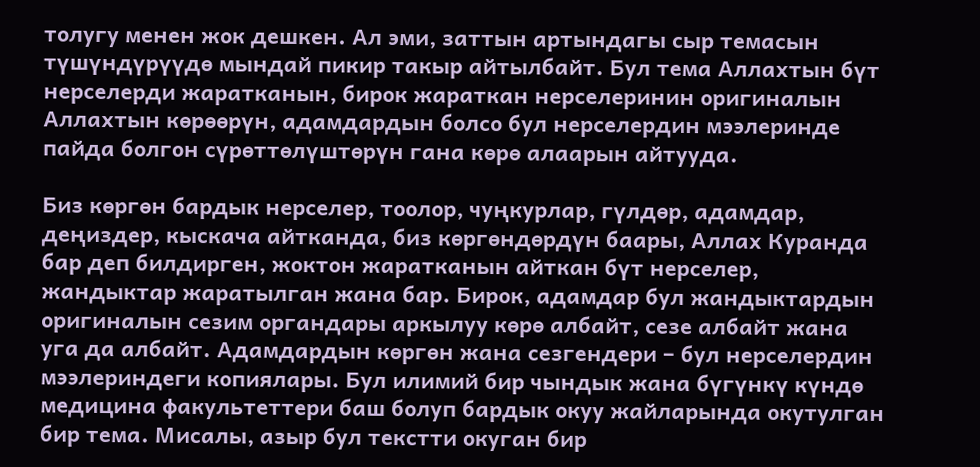толугу менен жок дешкен. Ал эми, заттын артындагы сыр темасын түшүндүрүүдө мындай пикир такыр айтылбайт. Бул тема Аллахтын бүт нерселерди жаратканын, бирок жараткан нерселеринин оригиналын Аллахтын көрөөрүн, адамдардын болсо бул нерселердин мээлеринде пайда болгон сүрөттөлүштөрүн гана көрө алаарын айтууда.

Биз көргөн бардык нерселер, тоолор, чуңкурлар, гүлдөр, адамдар, деңиздер, кыскача айтканда, биз көргөндөрдүн баары, Аллах Куранда бар деп билдирген, жоктон жаратканын айткан бүт нерселер, жандыктар жаратылган жана бар. Бирок, адамдар бул жандыктардын оригиналын сезим органдары аркылуу көрө албайт, сезе албайт жана уга да албайт. Адамдардын көргөн жана сезгендери – бул нерселердин мээлериндеги копиялары. Бул илимий бир чындык жана бүгүнкү күндө медицина факультеттери баш болуп бардык окуу жайларында окутулган бир тема. Мисалы, азыр бул текстти окуган бир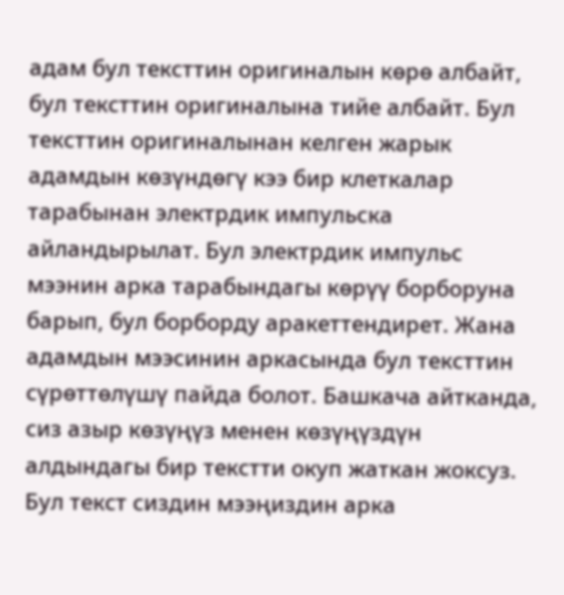адам бул тексттин оригиналын көрө албайт, бул тексттин оригиналына тийе албайт. Бул тексттин оригиналынан келген жарык адамдын көзүндөгү кээ бир клеткалар тарабынан электрдик импульска айландырылат. Бул электрдик импульс мээнин арка тарабындагы көрүү борборуна барып, бул борборду аракеттендирет. Жана адамдын мээсинин аркасында бул тексттин сүрөттөлүшү пайда болот. Башкача айтканда, сиз азыр көзүңүз менен көзүңүздүн алдындагы бир текстти окуп жаткан жоксуз. Бул текст сиздин мээңиздин арка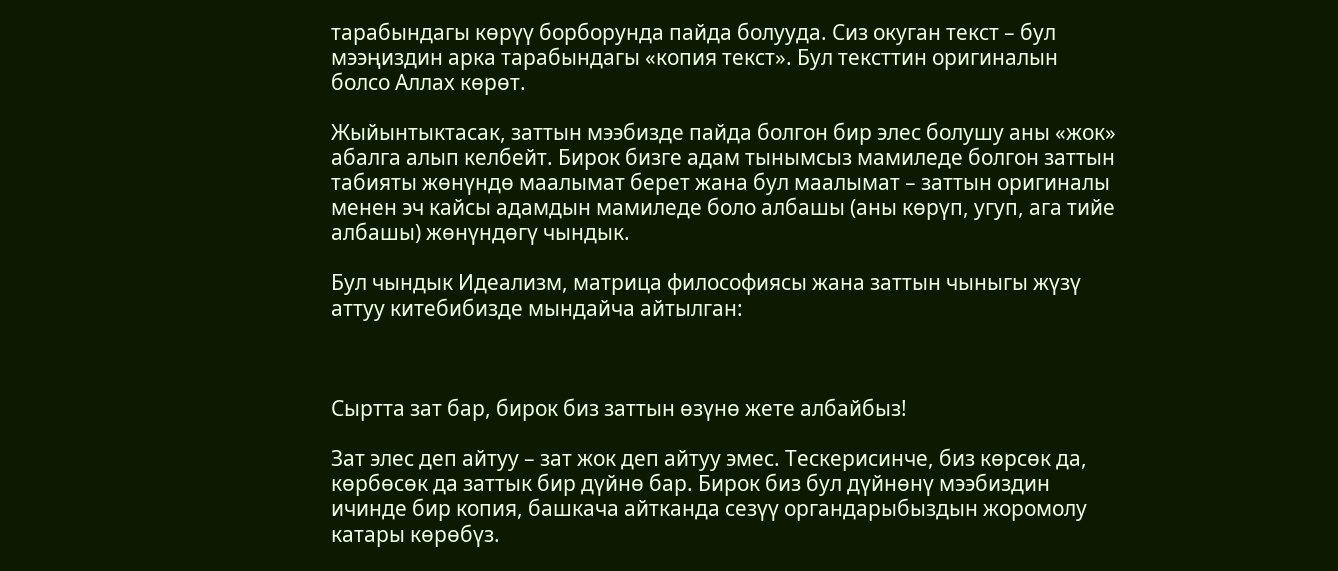тарабындагы көрүү борборунда пайда болууда. Сиз окуган текст – бул мээңиздин арка тарабындагы «копия текст». Бул тексттин оригиналын болсо Аллах көрөт.

Жыйынтыктасак, заттын мээбизде пайда болгон бир элес болушу аны «жок» абалга алып келбейт. Бирок бизге адам тынымсыз мамиледе болгон заттын табияты жөнүндө маалымат берет жана бул маалымат – заттын оригиналы менен эч кайсы адамдын мамиледе боло албашы (аны көрүп, угуп, ага тийе албашы) жөнүндөгү чындык.

Бул чындык Идеализм, матрица философиясы жана заттын чыныгы жүзү аттуу китебибизде мындайча айтылган:



Сыртта зат бар, бирок биз заттын өзүнө жете албайбыз!

Зат элес деп айтуу – зат жок деп айтуу эмес. Тескерисинче, биз көрсөк да, көрбөсөк да заттык бир дүйнө бар. Бирок биз бул дүйнөнү мээбиздин ичинде бир копия, башкача айтканда сезүү органдарыбыздын жоромолу катары көрөбүз.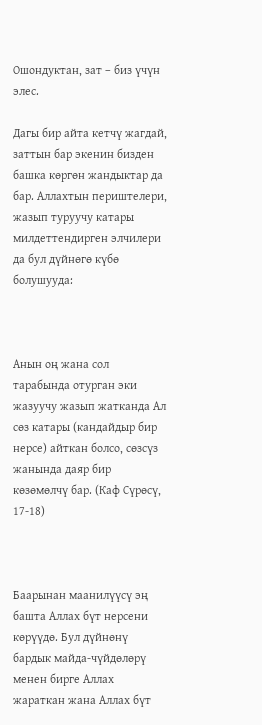Ошондуктан, зат – биз үчүн элес.

Дагы бир айта кетчү жагдай, заттын бар экенин бизден башка көргөн жандыктар да бар. Аллахтын периштелери, жазып туруучу катары милдеттендирген элчилери да бул дүйнөгө күбө болушууда:



Анын оң жана сол тарабында отурган эки жазуучу жазып жатканда Ал сөз катары (кандайдыр бир нерсе) айткан болсо, сөзсүз жанында даяр бир көзөмөлчү бар. (Каф Сүрөсү, 17-18)



Баарынан маанилүүсү эң башта Аллах бүт нерсени көрүүдө. Бул дүйнөнү бардык майда-чүйдөлөрү менен бирге Аллах жараткан жана Аллах бүт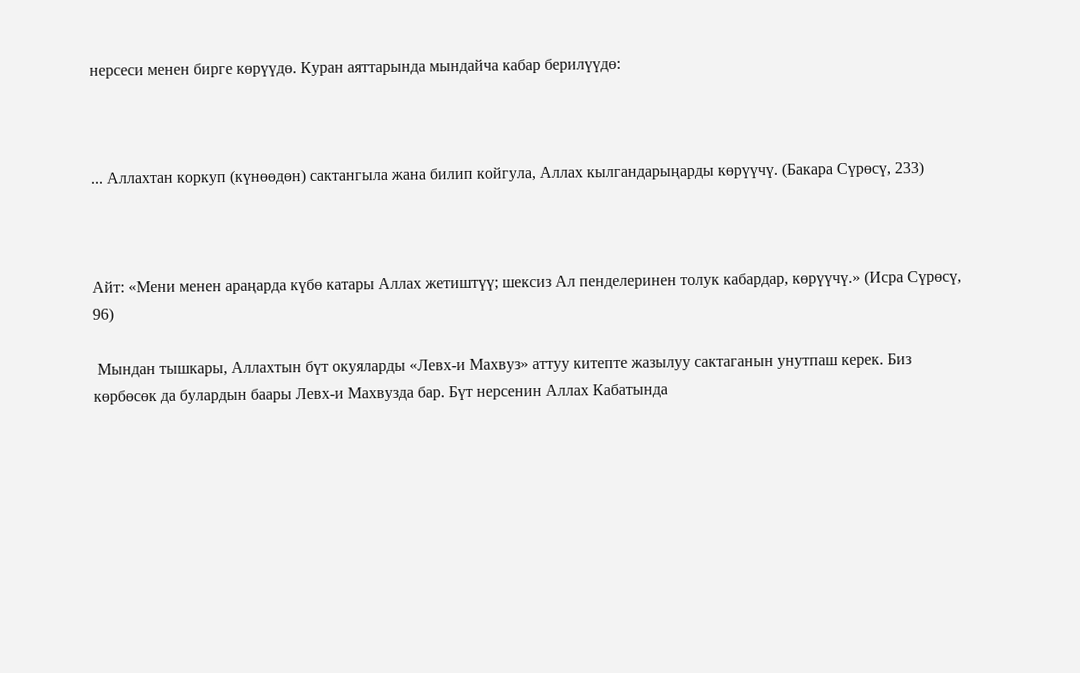нерсеси менен бирге көрүүдө. Куран аяттарында мындайча кабар берилүүдө:



... Аллахтан коркуп (күнөөдөн) сактангыла жана билип койгула, Аллах кылгандарыңарды көрүүчү. (Бакара Сүрөсү, 233)



Айт: «Мени менен араңарда күбө катары Аллах жетиштүү; шексиз Ал пенделеринен толук кабардар, көрүүчү.» (Исра Сүрөсү, 96)

 Мындан тышкары, Аллахтын бүт окуяларды «Левх-и Махвуз» аттуу китепте жазылуу сактаганын унутпаш керек. Биз көрбөсөк да булардын баары Левх-и Махвузда бар. Бүт нерсенин Аллах Кабатында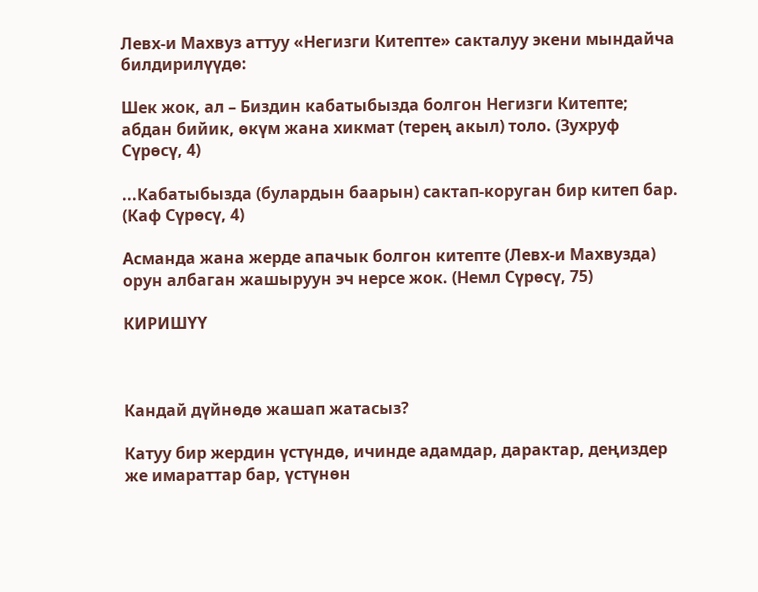Левх-и Махвуз аттуу «Негизги Китепте» сакталуу экени мындайча билдирилүүдө:

Шек жок, ал – Биздин кабатыбызда болгон Негизги Китепте; абдан бийик, өкүм жана хикмат (терең акыл) толо. (Зухруф Сүрөсү, 4)

...Кабатыбызда (булардын баарын) сактап-коруган бир китеп бар. (Каф Сүрөсү, 4)

Асманда жана жерде апачык болгон китепте (Левх-и Махвузда) орун албаган жашыруун эч нерсе жок. (Немл Сүрөсү, 75)

КИРИШҮҮ



Кандай дүйнөдө жашап жатасыз?

Катуу бир жердин үстүндө, ичинде адамдар, дарактар, деңиздер же имараттар бар, үстүнөн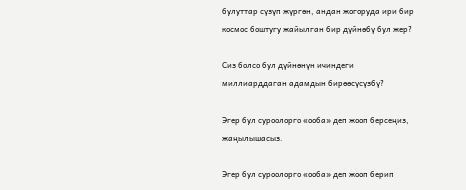булуттар сүзүп жүргөн, андан жогоруда ири бир космос боштугу жайылган бир дүйнөбү бул жер?

Сиз болсо бул дүйнөнүн ичиндеги миллиарддаган адамдын бирөөсүсүзбү?

Эгер бул суроолорго «ооба» деп жооп берсеңиз, жаңылышасыз.

Эгер бул суроолорго «ооба» деп жооп берип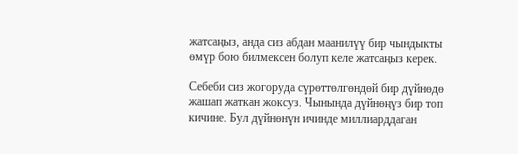жатсаңыз, анда сиз абдан маанилүү бир чындыкты өмүр бою билмексен болуп келе жатсаңыз керек.

Себеби сиз жогоруда сүрөттөлгөндөй бир дүйнөдө жашап жаткан жоксуз. Чынында дүйнөңүз бир топ кичине. Бул дүйнөнүн ичинде миллиарддаган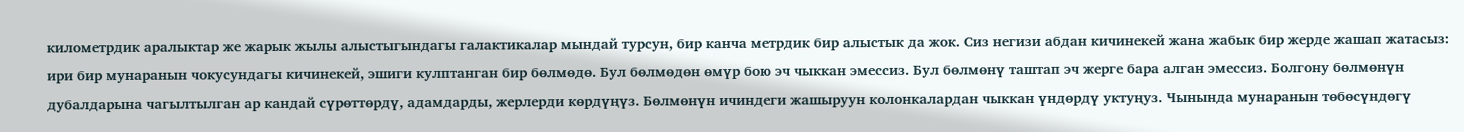километрдик аралыктар же жарык жылы алыстыгындагы галактикалар мындай турсун, бир канча метрдик бир алыстык да жок. Сиз негизи абдан кичинекей жана жабык бир жерде жашап жатасыз: ири бир мунаранын чокусундагы кичинекей, эшиги кулптанган бир бөлмөдө. Бул бөлмөдөн өмүр бою эч чыккан эмессиз. Бул бөлмөнү таштап эч жерге бара алган эмессиз. Болгону бөлмөнүн дубалдарына чагылтылган ар кандай сүрөттөрдү, адамдарды, жерлерди көрдүңүз. Бөлмөнүн ичиндеги жашыруун колонкалардан чыккан үндөрдү уктуңуз. Чынында мунаранын төбөсүндөгү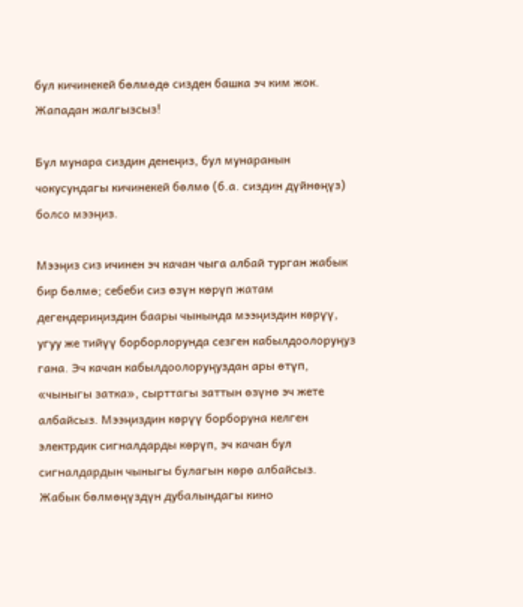бул кичинекей бөлмөдө сизден башка эч ким жок. Жападан жалгызсыз!

Бул мунара сиздин денеңиз, бул мунаранын чокусундагы кичинекей бөлмө (б.а. сиздин дүйнөңүз) болсо мээңиз.

Мээңиз сиз ичинен эч качан чыга албай турган жабык бир бөлмө; себеби сиз өзүн көрүп жатам дегендериңиздин баары чынында мээңиздин көрүү, угуу же тийүү борборлорунда сезген кабылдоолоруңуз гана. Эч качан кабылдоолоруңуздан ары өтүп, «чыныгы затка», сырттагы заттын өзүнө эч жете албайсыз. Мээңиздин көрүү борборуна келген электрдик сигналдарды көрүп, эч качан бул сигналдардын чыныгы булагын көрө албайсыз. Жабык бөлмөңүздүн дубалындагы кино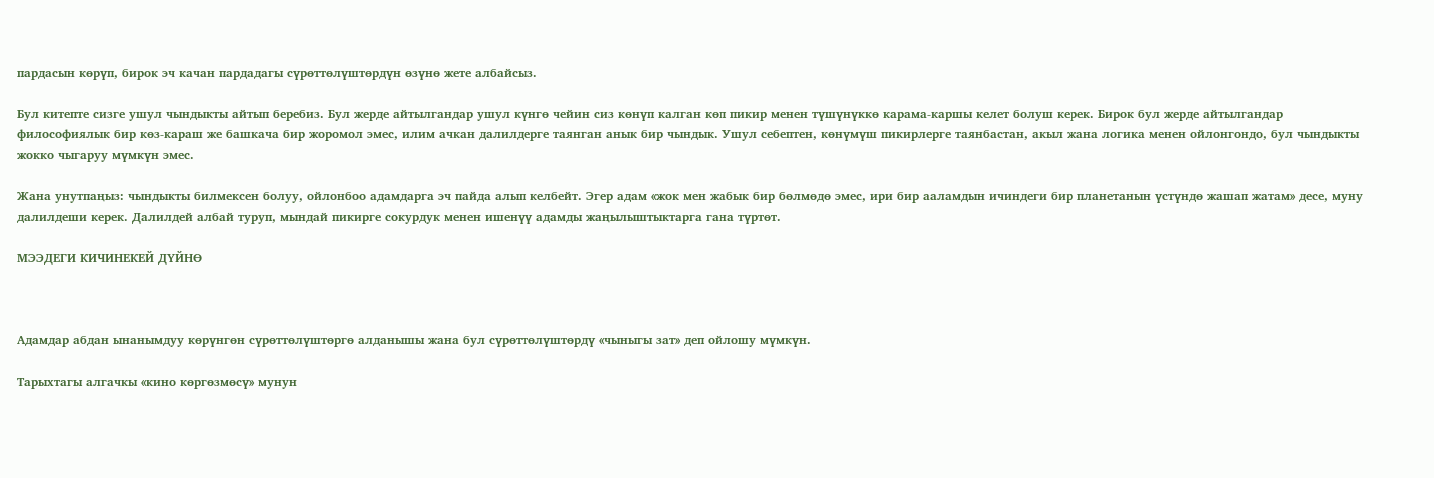пардасын көрүп, бирок эч качан пардадагы сүрөттөлүштөрдүн өзүнө жете албайсыз.

Бул китепте сизге ушул чындыкты айтып беребиз. Бул жерде айтылгандар ушул күнгө чейин сиз көнүп калган көп пикир менен түшүнүккө карама-каршы келет болуш керек. Бирок бул жерде айтылгандар философиялык бир көз-караш же башкача бир жоромол эмес, илим ачкан далилдерге таянган анык бир чындык. Ушул себептен, көнүмүш пикирлерге таянбастан, акыл жана логика менен ойлонгондо, бул чындыкты жокко чыгаруу мүмкүн эмес.

Жана унутпаңыз: чындыкты билмексен болуу, ойлонбоо адамдарга эч пайда алып келбейт. Эгер адам «жок мен жабык бир бөлмөдө эмес, ири бир ааламдын ичиндеги бир планетанын үстүндө жашап жатам» десе, муну далилдеши керек. Далилдей албай туруп, мындай пикирге сокурдук менен ишенүү адамды жаңылыштыктарга гана түртөт.

МЭЭДЕГИ КИЧИНЕКЕЙ ДҮЙНӨ



Адамдар абдан ынанымдуу көрүнгөн сүрөттөлүштөргө алданышы жана бул сүрөттөлүштөрдү «чыныгы зат» деп ойлошу мүмкүн.

Тарыхтагы алгачкы «кино көргөзмөсү» мунун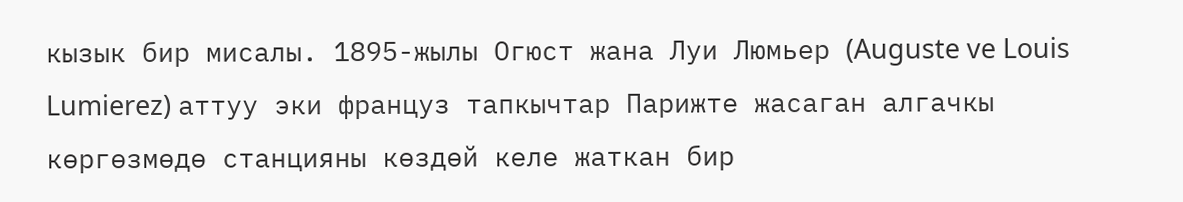кызык бир мисалы. 1895-жылы Огюст жана Луи Люмьер (Auguste ve Louis Lumierez) аттуу эки француз тапкычтар Парижте жасаган алгачкы көргөзмөдө станцияны көздөй келе жаткан бир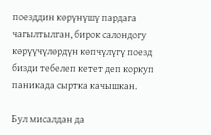поезддин көрүнүшү пардага чагылтылган, бирок салондогу көрүүчүлөрдүн көпчүлүгү поезд бизди тебелеп кетет деп коркуп паникада сыртка качышкан.

Бул мисалдан да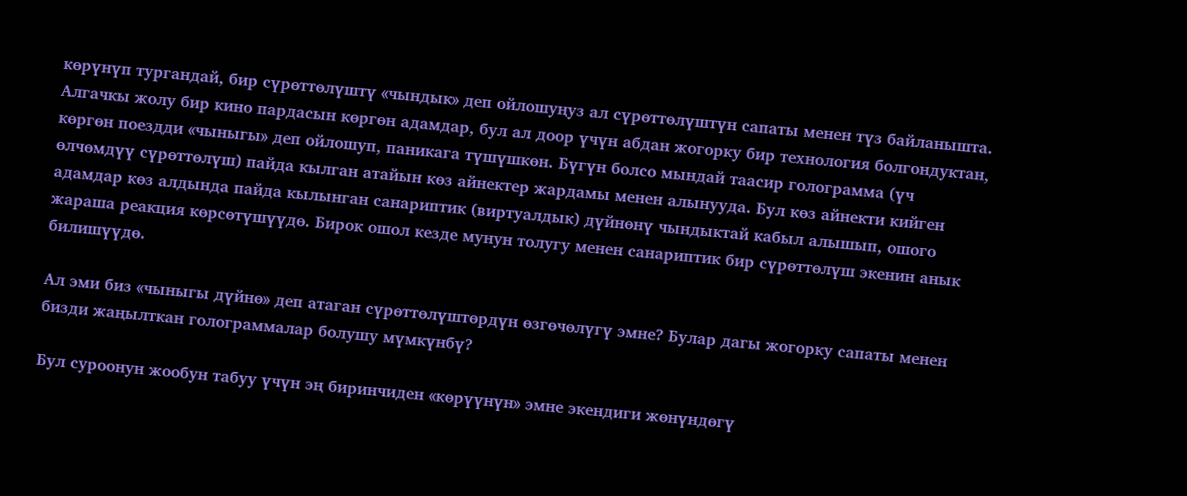көрүнүп тургандай, бир сүрөттөлүштү «чындык» деп ойлошуңуз ал сүрөттөлүштүн сапаты менен түз байланышта. Алгачкы жолу бир кино пардасын көргөн адамдар, бул ал доор үчүн абдан жогорку бир технология болгондуктан, көргөн поездди «чыныгы» деп ойлошуп, паникага түшүшкөн. Бүгүн болсо мындай таасир голограмма (үч өлчөмдүү сүрөттөлүш) пайда кылган атайын көз айнектер жардамы менен алынууда. Бул көз айнекти кийген адамдар көз алдында пайда кылынган санариптик (виртуалдык) дүйнөнү чындыктай кабыл алышып, ошого жараша реакция көрсөтүшүүдө. Бирок ошол кезде мунун толугу менен санариптик бир сүрөттөлүш экенин анык билишүүдө.

Ал эми биз «чыныгы дүйнө» деп атаган сүрөттөлүштөрдүн өзгөчөлүгү эмне? Булар дагы жогорку сапаты менен бизди жаңылткан голограммалар болушу мүмкүнбү?

Бул суроонун жообун табуу үчүн эң биринчиден «көрүүнүн» эмне экендиги жөнүндөгү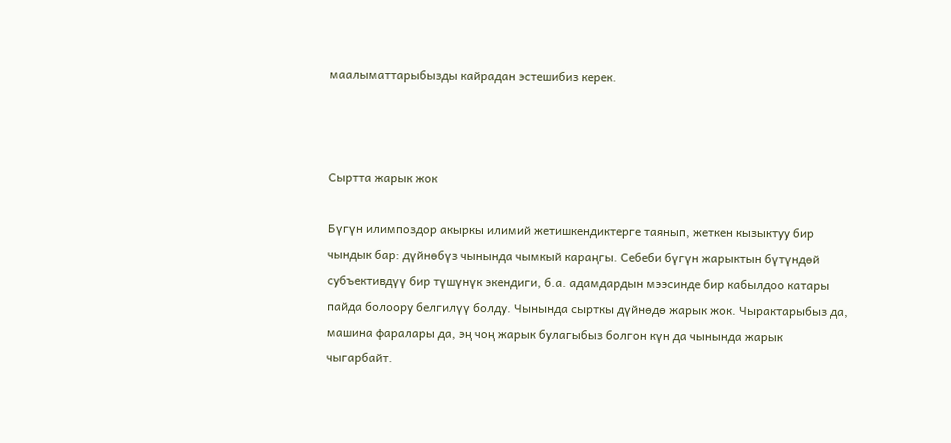маалыматтарыбызды кайрадан эстешибиз керек.



Сыртта жарык жок

Бүгүн илимпоздор акыркы илимий жетишкендиктерге таянып, жеткен кызыктуу бир чындык бар: дүйнөбүз чынында чымкый караңгы. Себеби бүгүн жарыктын бүтүндөй субъективдүү бир түшүнүк экендиги, б.а. адамдардын мээсинде бир кабылдоо катары пайда болоору белгилүү болду. Чынында сырткы дүйнөдө жарык жок. Чырактарыбыз да, машина фаралары да, эң чоң жарык булагыбыз болгон күн да чынында жарык чыгарбайт.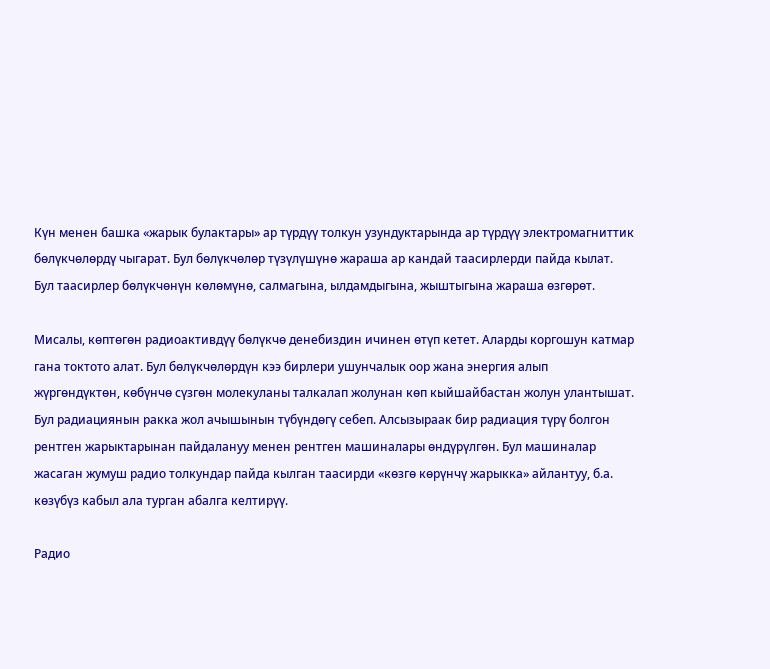Күн менен башка «жарык булактары» ар түрдүү толкун узундуктарында ар түрдүү электромагниттик бөлүкчөлөрдү чыгарат. Бул бөлүкчөлөр түзүлүшүнө жараша ар кандай таасирлерди пайда кылат. Бул таасирлер бөлүкчөнүн көлөмүнө, салмагына, ылдамдыгына, жыштыгына жараша өзгөрөт.

Мисалы, көптөгөн радиоактивдүү бөлүкчө денебиздин ичинен өтүп кетет. Аларды коргошун катмар гана токтото алат. Бул бөлүкчөлөрдүн кээ бирлери ушунчалык оор жана энергия алып жүргөндүктөн, көбүнчө сүзгөн молекуланы талкалап жолунан көп кыйшайбастан жолун улантышат. Бул радиациянын ракка жол ачышынын түбүндөгү себеп. Алсызыраак бир радиация түрү болгон рентген жарыктарынан пайдалануу менен рентген машиналары өндүрүлгөн. Бул машиналар жасаган жумуш радио толкундар пайда кылган таасирди «көзгө көрүнчү жарыкка» айлантуу, б.а. көзүбүз кабыл ала турган абалга келтирүү.

Радио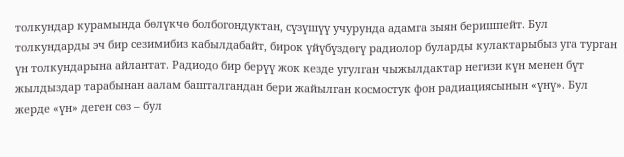толкундар курамында бөлүкчө болбогондуктан, сүзүшүү учурунда адамга зыян беришпейт. Бул толкундарды эч бир сезимибиз кабылдабайт, бирок үйүбүздөгү радиолор буларды кулактарыбыз уга турган үн толкундарына айлантат. Радиодо бир берүү жок кезде угулган чыжылдактар негизи күн менен бүт жылдыздар тарабынан аалам башталгандан бери жайылган космостук фон радиациясынын «үнү». Бул жерде «үн» деген сөз – бул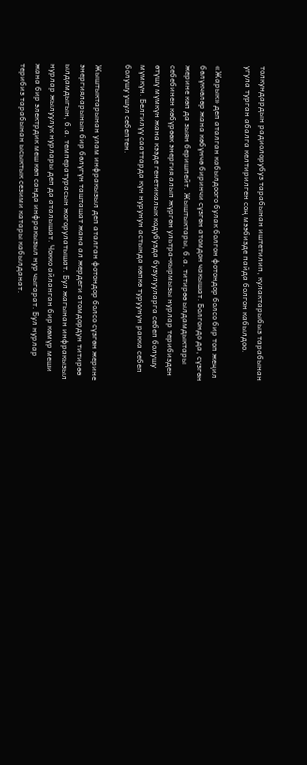толкундардын радиолорубуз тарабынан иштетилип, кулактарыбыз тарабынан угула турган абалга келтирилген соң мээбизде пайда болгон кабылдоо.

«Жарык» деп аталган кабылдоого булак болгон фотондор болсо бир топ жеңил бөлүкчөлөр жана көбүнчө биринчи сүзгөн атомдон чакышат. Болгондо да, сүзгөн жерине көп да зыян беришпейт. Жыштыктары, б.а. титирөө ылдамдыктары себебинен көбүрөөк энергия алып жүргөн ультра-кырмызы нурлар терибизден өтүшү мүмкүн жана кээде генетикалык кодубузда бузулууларга себеп болушу мүмкүн. Белгилүү сааттарда күн нурунун астында көпкө туруунун ракка себеп болушу ушул себептен.

Жыштыктарынан улам инфракызыл деп аталган фотондор болсо сүзгөн жерине энергияларынын бир бөлүгүн ташташат жана ал жердеги атомдордун титирөө ылдамдыгын, б.а. температурасын жогорулатышат. Бул жагынан инфракызыл нурлар жылуулук нурлары деп да аталышат. Чокко айланган бир көмүр меши жана бир электрдик меш көп санда инфракызыл нур чыгарат. Бул нурлар терибиз тарабынан ысыктык сезими катары кабылданат.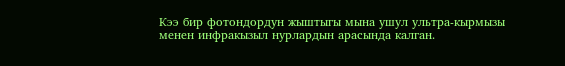Кээ бир фотондордун жыштыгы мына ушул ультра-кырмызы менен инфракызыл нурлардын арасында калган.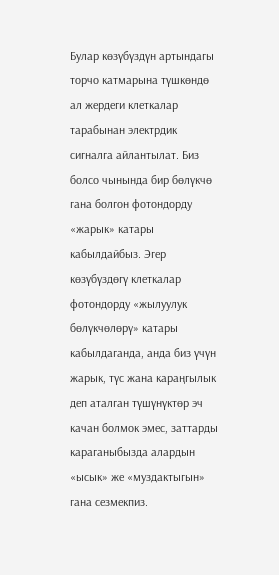Булар көзүбүздүн артындагы торчо катмарына түшкөндө ал жердеги клеткалар тарабынан электрдик сигналга айлантылат. Биз болсо чынында бир бөлүкчө гана болгон фотондорду «жарык» катары кабылдайбыз. Эгер көзүбүздөгү клеткалар фотондорду «жылуулук бөлүкчөлөрү» катары кабылдаганда, анда биз үчүн жарык, түс жана караңгылык деп аталган түшүнүктөр эч качан болмок эмес, заттарды караганыбызда алардын «ысык» же «муздактыгын» гана сезмекпиз.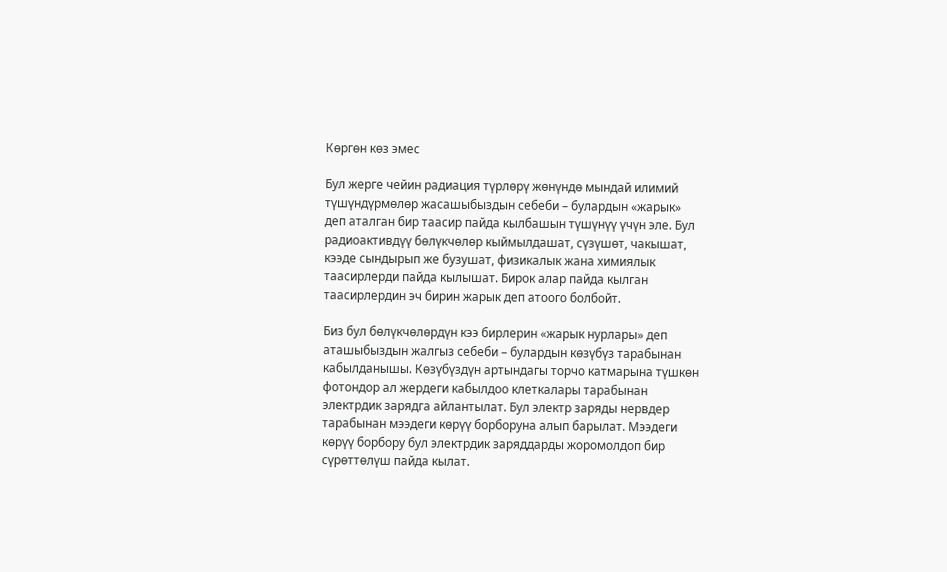Көргөн көз эмес

Бул жерге чейин радиация түрлөрү жөнүндө мындай илимий түшүндүрмөлөр жасашыбыздын себеби – булардын «жарык» деп аталган бир таасир пайда кылбашын түшүнүү үчүн эле. Бул радиоактивдүү бөлүкчөлөр кыймылдашат, сүзүшөт, чакышат, кээде сындырып же бузушат, физикалык жана химиялык таасирлерди пайда кылышат. Бирок алар пайда кылган таасирлердин эч бирин жарык деп атоого болбойт.

Биз бул бөлүкчөлөрдүн кээ бирлерин «жарык нурлары» деп аташыбыздын жалгыз себеби – булардын көзүбүз тарабынан кабылданышы. Көзүбүздүн артындагы торчо катмарына түшкөн фотондор ал жердеги кабылдоо клеткалары тарабынан электрдик зарядга айлантылат. Бул электр заряды нервдер тарабынан мээдеги көрүү борборуна алып барылат. Мээдеги көрүү борбору бул электрдик заряддарды жоромолдоп бир сүрөттөлүш пайда кылат.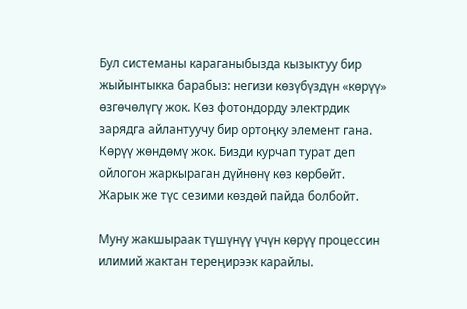Бул системаны караганыбызда кызыктуу бир жыйынтыкка барабыз: негизи көзүбүздүн «көрүү» өзгөчөлүгү жок. Көз фотондорду электрдик зарядга айлантуучу бир ортоңку элемент гана. Көрүү жөндөмү жок. Бизди курчап турат деп ойлогон жаркыраган дүйнөнү көз көрбөйт. Жарык же түс сезими көздөй пайда болбойт.

Муну жакшыраак түшүнүү үчүн көрүү процессин илимий жактан тереңирээк карайлы.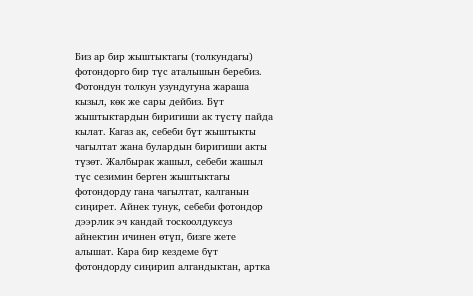Биз ар бир жыштыктагы (толкундагы) фотондорго бир түс аталышын беребиз. Фотондун толкун узундугуна жараша кызыл, көк же сары дейбиз. Бүт жыштыктардын биригиши ак түстү пайда кылат. Кагаз ак, себеби бүт жыштыкты чагылтат жана булардын биригиши акты түзөт. Жалбырак жашыл, себеби жашыл түс сезимин берген жыштыктагы фотондорду гана чагылтат, калганын сиңирет. Айнек тунук, себеби фотондор дээрлик эч кандай тоскоолдуксуз айнектин ичинен өтүп, бизге жете алышат. Кара бир кездеме бүт фотондорду сиңирип алгандыктан, артка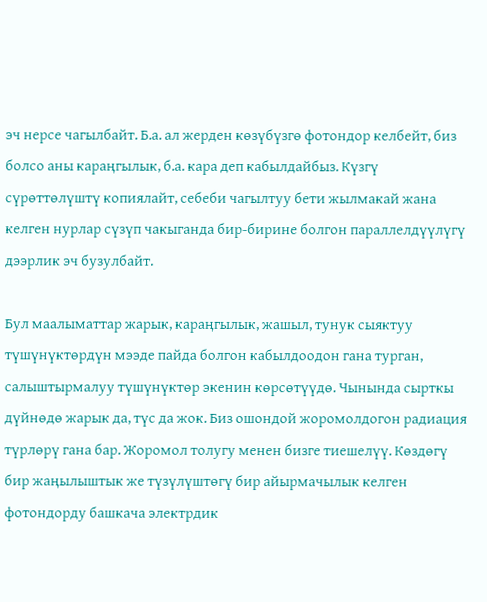эч нерсе чагылбайт. Б.а. ал жерден көзүбүзгө фотондор келбейт, биз болсо аны караңгылык, б.а. кара деп кабылдайбыз. Күзгү сүрөттөлүштү копиялайт, себеби чагылтуу бети жылмакай жана келген нурлар сүзүп чакыганда бир-бирине болгон параллелдүүлүгү дээрлик эч бузулбайт.

Бул маалыматтар жарык, караңгылык, жашыл, тунук сыяктуу түшүнүктөрдүн мээде пайда болгон кабылдоодон гана турган, салыштырмалуу түшүнүктөр экенин көрсөтүүдө. Чынында сырткы дүйнөдө жарык да, түс да жок. Биз ошондой жоромолдогон радиация түрлөрү гана бар. Жоромол толугу менен бизге тиешелүү. Көздөгү бир жаңылыштык же түзүлүштөгү бир айырмачылык келген фотондорду башкача электрдик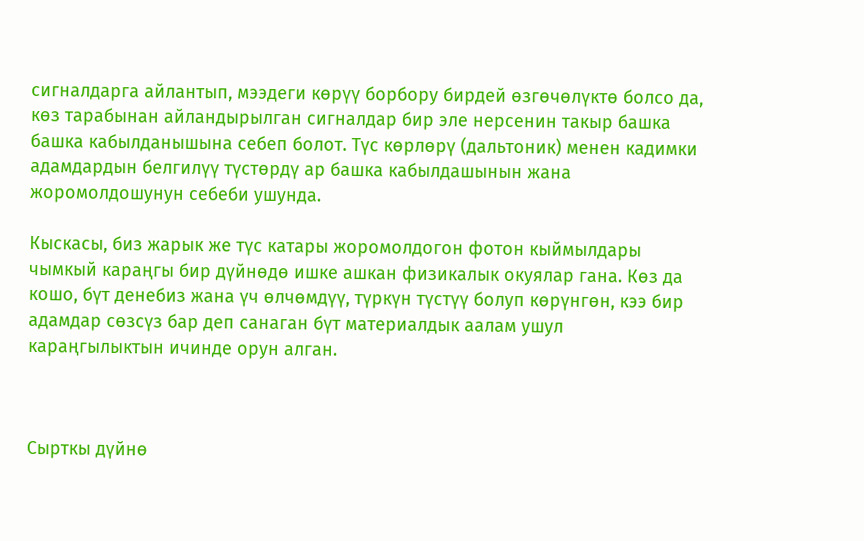сигналдарга айлантып, мээдеги көрүү борбору бирдей өзгөчөлүктө болсо да, көз тарабынан айландырылган сигналдар бир эле нерсенин такыр башка башка кабылданышына себеп болот. Түс көрлөрү (дальтоник) менен кадимки адамдардын белгилүү түстөрдү ар башка кабылдашынын жана жоромолдошунун себеби ушунда.

Кыскасы, биз жарык же түс катары жоромолдогон фотон кыймылдары чымкый караңгы бир дүйнөдө ишке ашкан физикалык окуялар гана. Көз да кошо, бүт денебиз жана үч өлчөмдүү, түркүн түстүү болуп көрүнгөн, кээ бир адамдар сөзсүз бар деп санаган бүт материалдык аалам ушул караңгылыктын ичинде орун алган.



Сырткы дүйнө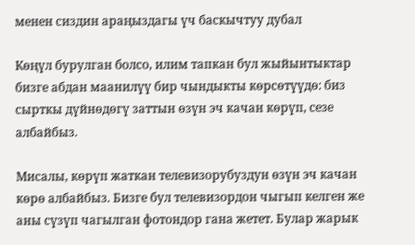менен сиздин араңыздагы үч баскычтуу дубал

Көңүл бурулган болсо, илим тапкан бул жыйынтыктар бизге абдан маанилүү бир чындыкты көрсөтүүдө: биз сырткы дүйнөдөгү заттын өзүн эч качан көрүп, сезе албайбыз.

Мисалы, көрүп жаткан телевизорубуздун өзүн эч качан көрө албайбыз. Бизге бул телевизордон чыгып келген же аны сүзүп чагылган фотондор гана жетет. Булар жарык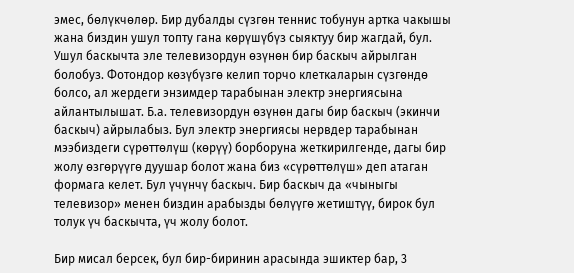эмес, бөлүкчөлөр. Бир дубалды сүзгөн теннис тобунун артка чакышы жана биздин ушул топту гана көрүшүбүз сыяктуу бир жагдай, бул. Ушул баскычта эле телевизордун өзүнөн бир баскыч айрылган болобуз. Фотондор көзүбүзгө келип торчо клеткаларын сүзгөндө болсо, ал жердеги энзимдер тарабынан электр энергиясына айлантылышат. Б.а. телевизордун өзүнөн дагы бир баскыч (экинчи баскыч) айрылабыз. Бул электр энергиясы нервдер тарабынан мээбиздеги сүрөттөлүш (көрүү) борборуна жеткирилгенде, дагы бир жолу өзгөрүүгө дуушар болот жана биз «сүрөттөлүш» деп атаган формага келет. Бул үчүнчү баскыч. Бир баскыч да «чыныгы телевизор» менен биздин арабызды бөлүүгө жетиштүү, бирок бул толук үч баскычта, үч жолу болот.

Бир мисал берсек, бул бир-биринин арасында эшиктер бар, 3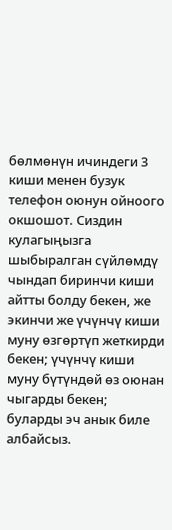бөлмөнүн ичиндеги 3 киши менен бузук телефон оюнун ойноого окшошот. Сиздин кулагыңызга шыбыралган сүйлөмдү чындап биринчи киши айтты болду бекен, же экинчи же үчүнчү киши муну өзгөртүп жеткирди бекен; үчүнчү киши муну бүтүндөй өз оюнан чыгарды бекен; буларды эч анык биле албайсыз.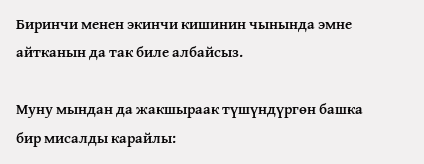Биринчи менен экинчи кишинин чынында эмне айтканын да так биле албайсыз.

Муну мындан да жакшыраак түшүндүргөн башка бир мисалды карайлы: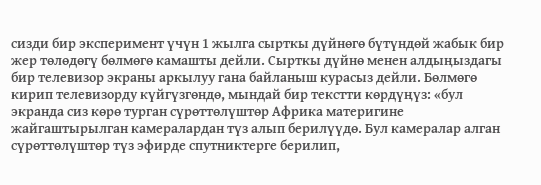сизди бир эксперимент үчүн 1 жылга сырткы дүйнөгө бүтүндөй жабык бир жер төлөдөгү бөлмөгө камашты дейли. Сырткы дүйнө менен алдыңыздагы бир телевизор экраны аркылуу гана байланыш курасыз дейли. Бөлмөгө кирип телевизорду күйгүзгөндө, мындай бир текстти көрдүңүз: «бул экранда сиз көрө турган сүрөттөлүштөр Африка материгине жайгаштырылган камералардан түз алып берилүүдө. Бул камералар алган сүрөттөлүштөр түз эфирде спутниктерге берилип,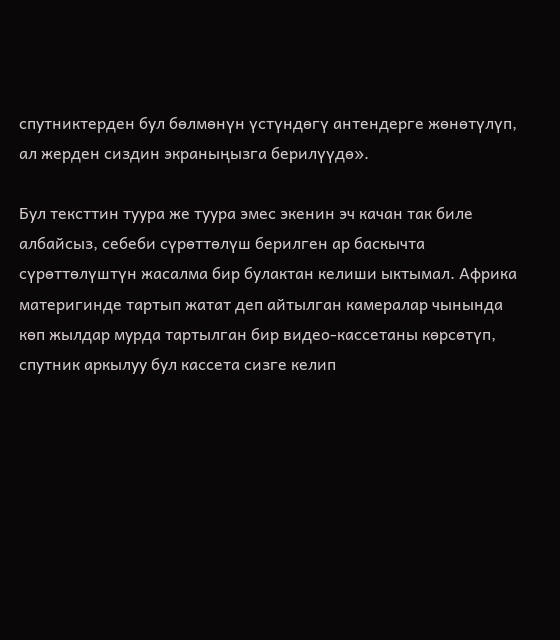спутниктерден бул бөлмөнүн үстүндөгү антендерге жөнөтүлүп, ал жерден сиздин экраныңызга берилүүдө».

Бул тексттин туура же туура эмес экенин эч качан так биле албайсыз, себеби сүрөттөлүш берилген ар баскычта сүрөттөлүштүн жасалма бир булактан келиши ыктымал. Африка материгинде тартып жатат деп айтылган камералар чынында көп жылдар мурда тартылган бир видео-кассетаны көрсөтүп, спутник аркылуу бул кассета сизге келип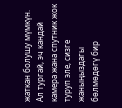жаткан болушу мүмкүн. Ал тургай, эч кандай камера жана спутник жок туруп эле, сизге жаныңыздагы бөлмөдөгү бир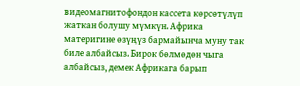видеомагнитофондон кассета көрсөтүлүп жаткан болушу мүмкүн. Африка материгине өзүңүз бармайынча муну так биле албайсыз. Бирок бөлмөдөн чыга албайсыз, демек Африкага барып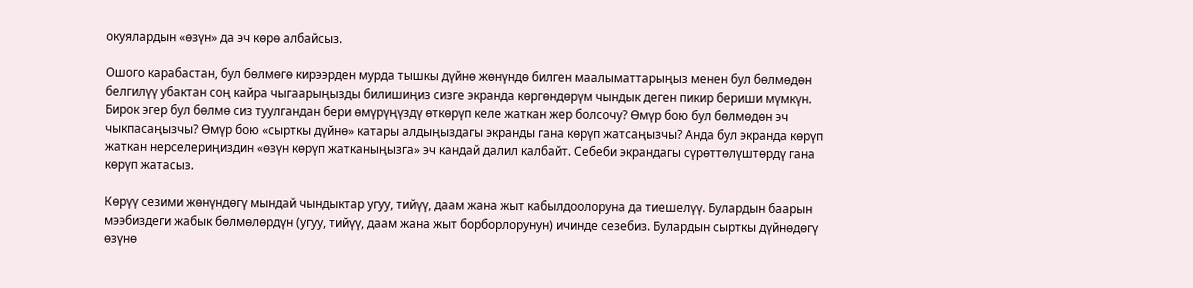окуялардын «өзүн» да эч көрө албайсыз.

Ошого карабастан, бул бөлмөгө кирээрден мурда тышкы дүйнө жөнүндө билген маалыматтарыңыз менен бул бөлмөдөн белгилүү убактан соң кайра чыгаарыңызды билишиңиз сизге экранда көргөндөрүм чындык деген пикир бериши мүмкүн. Бирок эгер бул бөлмө сиз туулгандан бери өмүрүңүздү өткөрүп келе жаткан жер болсочу? Өмүр бою бул бөлмөдөн эч чыкпасаңызчы? Өмүр бою «сырткы дүйнө» катары алдыңыздагы экранды гана көрүп жатсаңызчы? Анда бул экранда көрүп жаткан нерселериңиздин «өзүн көрүп жатканыңызга» эч кандай далил калбайт. Себеби экрандагы сүрөттөлүштөрдү гана көрүп жатасыз.

Көрүү сезими жөнүндөгү мындай чындыктар угуу, тийүү, даам жана жыт кабылдоолоруна да тиешелүү. Булардын баарын мээбиздеги жабык бөлмөлөрдүн (угуу, тийүү, даам жана жыт борборлорунун) ичинде сезебиз. Булардын сырткы дүйнөдөгү өзүнө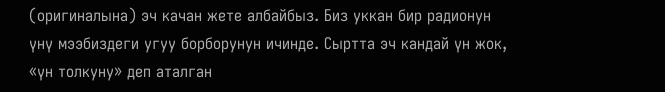(оригиналына) эч качан жете албайбыз. Биз уккан бир радионун үнү мээбиздеги угуу борборунун ичинде. Сыртта эч кандай үн жок, «үн толкуну» деп аталган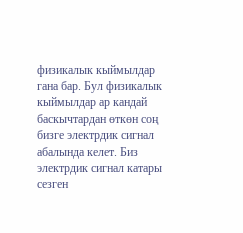физикалык кыймылдар гана бар. Бул физикалык кыймылдар ар кандай баскычтардан өткөн соң бизге электрдик сигнал абалында келет. Биз электрдик сигнал катары сезген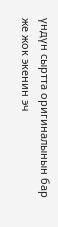үндүн сыртта оригиналынын бар же жок экенин эч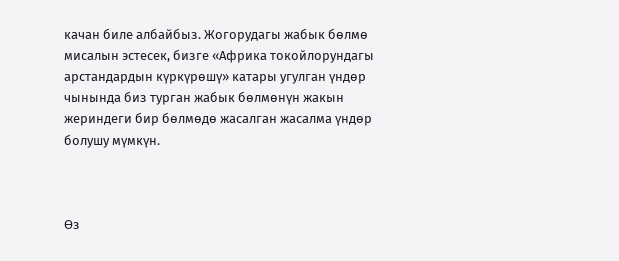качан биле албайбыз. Жогорудагы жабык бөлмө мисалын эстесек, бизге «Африка токойлорундагы арстандардын күркүрөшү» катары угулган үндөр чынында биз турган жабык бөлмөнүн жакын жериндеги бир бөлмөдө жасалган жасалма үндөр болушу мүмкүн.



Өз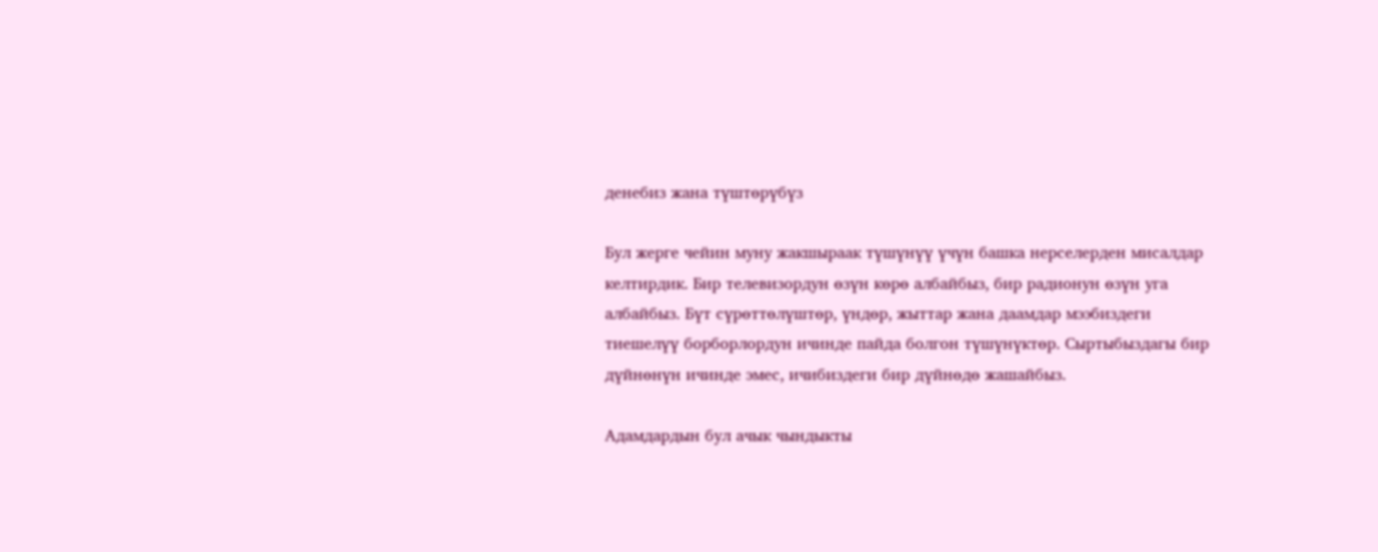денебиз жана түштөрүбүз

Бул жерге чейин муну жакшыраак түшүнүү үчүн башка нерселерден мисалдар келтирдик. Бир телевизордун өзүн көрө албайбыз, бир радионун өзүн уга албайбыз. Бүт сүрөттөлүштөр, үндөр, жыттар жана даамдар мээбиздеги тиешелүү борборлордун ичинде пайда болгон түшүнүктөр. Сыртыбыздагы бир дүйнөнүн ичинде эмес, ичибиздеги бир дүйнөдө жашайбыз.

Адамдардын бул ачык чындыкты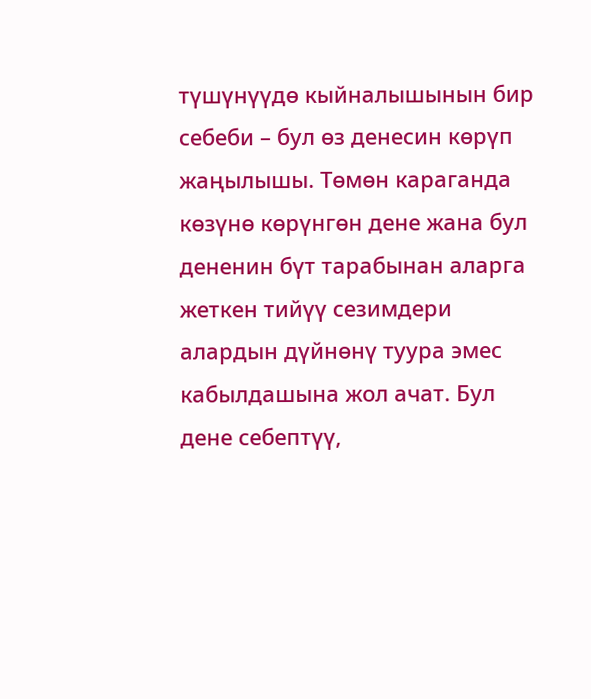түшүнүүдө кыйналышынын бир себеби – бул өз денесин көрүп жаңылышы. Төмөн караганда көзүнө көрүнгөн дене жана бул дененин бүт тарабынан аларга жеткен тийүү сезимдери алардын дүйнөнү туура эмес кабылдашына жол ачат. Бул дене себептүү,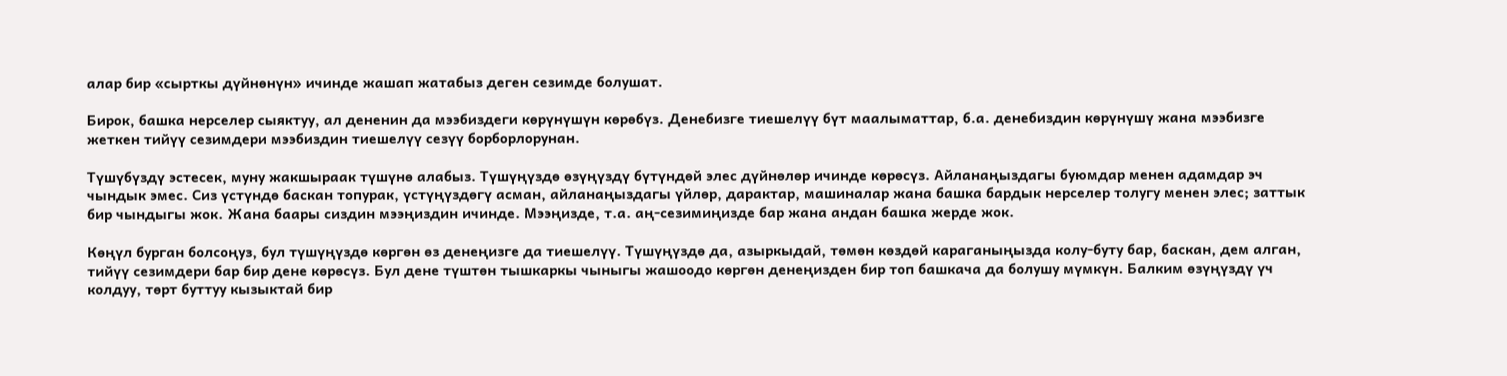алар бир «сырткы дүйнөнүн» ичинде жашап жатабыз деген сезимде болушат.

Бирок, башка нерселер сыяктуу, ал дененин да мээбиздеги көрүнүшүн көрөбүз. Денебизге тиешелүү бүт маалыматтар, б.а. денебиздин көрүнүшү жана мээбизге жеткен тийүү сезимдери мээбиздин тиешелүү сезүү борборлорунан.

Түшүбүздү эстесек, муну жакшыраак түшүнө алабыз. Түшүңүздө өзүңүздү бүтүндөй элес дүйнөлөр ичинде көрөсүз. Айланаңыздагы буюмдар менен адамдар эч чындык эмес. Сиз үстүндө баскан топурак, үстүңүздөгү асман, айланаңыздагы үйлөр, дарактар, машиналар жана башка бардык нерселер толугу менен элес; заттык бир чындыгы жок. Жана баары сиздин мээңиздин ичинде. Мээңизде, т.а. аң-сезимиңизде бар жана андан башка жерде жок.

Көңүл бурган болсоңуз, бул түшүңүздө көргөн өз денеңизге да тиешелүү. Түшүңүздө да, азыркыдай, төмөн көздөй караганыңызда колу-буту бар, баскан, дем алган, тийүү сезимдери бар бир дене көрөсүз. Бул дене түштөн тышкаркы чыныгы жашоодо көргөн денеңизден бир топ башкача да болушу мүмкүн. Балким өзүңүздү үч колдуу, төрт буттуу кызыктай бир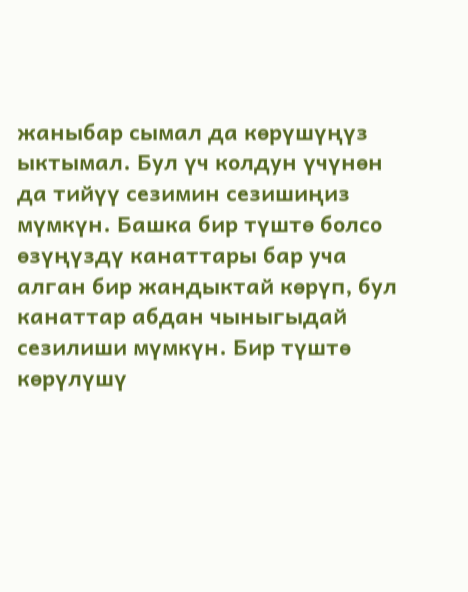жаныбар сымал да көрүшүңүз ыктымал. Бул үч колдун үчүнөн да тийүү сезимин сезишиңиз мүмкүн. Башка бир түштө болсо өзүңүздү канаттары бар уча алган бир жандыктай көрүп, бул канаттар абдан чыныгыдай сезилиши мүмкүн. Бир түштө көрүлүшү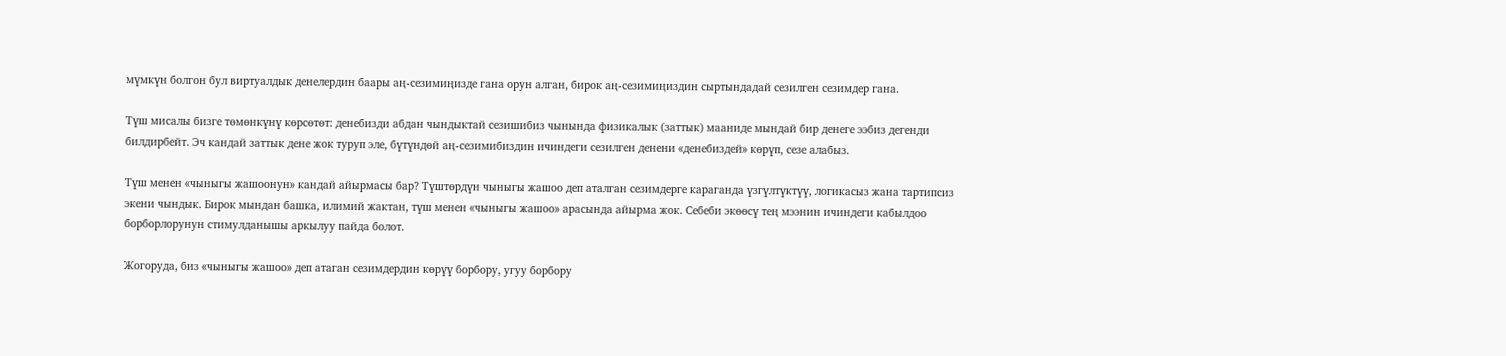мүмкүн болгон бул виртуалдык денелердин баары аң-сезимиңизде гана орун алган, бирок аң-сезимиңиздин сыртындадай сезилген сезимдер гана.

Түш мисалы бизге төмөнкүнү көрсөтөт: денебизди абдан чындыктай сезишибиз чынында физикалык (заттык) мааниде мындай бир денеге ээбиз дегенди билдирбейт. Эч кандай заттык дене жок туруп эле, бүтүндөй аң-сезимибиздин ичиндеги сезилген денени «денебиздей» көрүп, сезе алабыз.

Түш менен «чыныгы жашоонун» кандай айырмасы бар? Түштөрдүн чыныгы жашоо деп аталган сезимдерге караганда үзгүлтүктүү, логикасыз жана тартипсиз экени чындык. Бирок мындан башка, илимий жактан, түш менен «чыныгы жашоо» арасында айырма жок. Себеби экөөсү тең мээнин ичиндеги кабылдоо борборлорунун стимулданышы аркылуу пайда болот.

Жогоруда, биз «чыныгы жашоо» деп атаган сезимдердин көрүү борбору, угуу борбору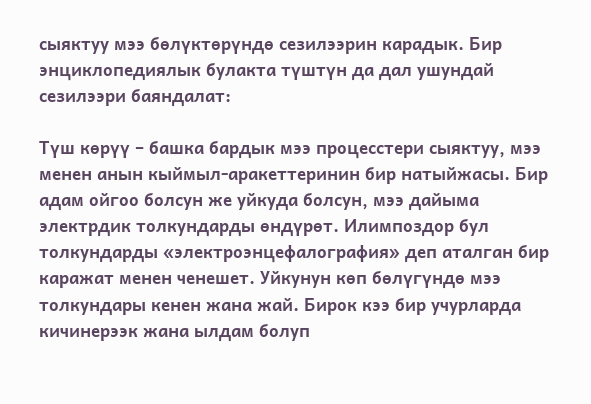сыяктуу мээ бөлүктөрүндө сезилээрин карадык. Бир энциклопедиялык булакта түштүн да дал ушундай сезилээри баяндалат:

Түш көрүү – башка бардык мээ процесстери сыяктуу, мээ менен анын кыймыл-аракеттеринин бир натыйжасы. Бир адам ойгоо болсун же уйкуда болсун, мээ дайыма электрдик толкундарды өндүрөт. Илимпоздор бул толкундарды «электроэнцефалография» деп аталган бир каражат менен ченешет. Уйкунун көп бөлүгүндө мээ толкундары кенен жана жай. Бирок кээ бир учурларда кичинерээк жана ылдам болуп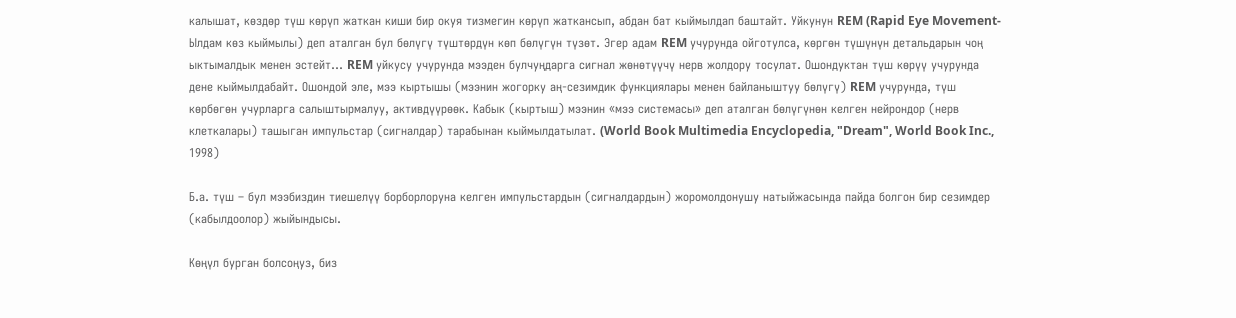калышат, көздөр түш көрүп жаткан киши бир окуя тизмегин көрүп жаткансып, абдан бат кыймылдап баштайт. Уйкунун REM (Rapid Eye Movement-Ылдам көз кыймылы) деп аталган бул бөлүгү түштөрдүн көп бөлүгүн түзөт. Эгер адам REM учурунда ойготулса, көргөн түшүнүн детальдарын чоң ыктымалдык менен эстейт... REM уйкусу учурунда мээден булчуңдарга сигнал жөнөтүүчү нерв жолдору тосулат. Ошондуктан түш көрүү учурунда дене кыймылдабайт. Ошондой эле, мээ кыртышы (мээнин жогорку аң-сезимдик функциялары менен байланыштуу бөлүгү) REM учурунда, түш көрбөгөн учурларга салыштырмалуу, активдүүрөөк. Кабык (кыртыш) мээнин «мээ системасы» деп аталган бөлүгүнөн келген нейрондор (нерв клеткалары) ташыган импульстар (сигналдар) тарабынан кыймылдатылат. (World Book Multimedia Encyclopedia, "Dream", World Book Inc., 1998)

Б.а. түш – бул мээбиздин тиешелүү борборлоруна келген импульстардын (сигналдардын) жоромолдонушу натыйжасында пайда болгон бир сезимдер (кабылдоолор) жыйындысы.

Көңүл бурган болсоңуз, биз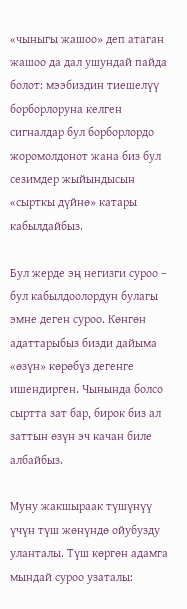«чыныгы жашоо» деп атаган жашоо да дал ушундай пайда болот: мээбиздин тиешелүү борборлоруна келген сигналдар бул борборлордо жоромолдонот жана биз бул сезимдер жыйындысын «сырткы дүйнө» катары кабылдайбыз.

Бул жерде эң негизги суроо – бул кабылдоолордун булагы эмне деген суроо. Көнгөн адаттарыбыз бизди дайыма «өзүн» көрөбүз дегенге ишендирген. Чынында болсо сыртта зат бар, бирок биз ал заттын өзүн эч качан биле албайбыз.

Муну жакшыраак түшүнүү үчүн түш жөнүндө ойубузду уланталы. Түш көргөн адамга мындай суроо узаталы: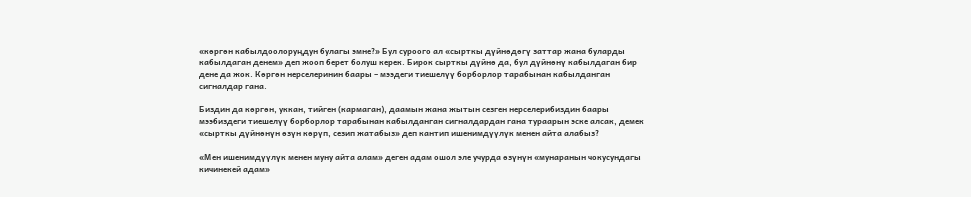«көргөн кабылдоолоруңдун булагы эмне?» Бул суроого ал «сырткы дүйнөдөгү заттар жана буларды кабылдаган денем» деп жооп берет болуш керек. Бирок сырткы дүйнө да, бул дүйнөнү кабылдаган бир дене да жок. Көргөн нерселеринин баары – мээдеги тиешелүү борборлор тарабынан кабылданган сигналдар гана.

Биздин да көргөн, уккан, тийген (кармаган), даамын жана жытын сезген нерселерибиздин баары мээбиздеги тиешелүү борборлор тарабынан кабылданган сигналдардан гана тураарын эске алсак, демек «сырткы дүйнөнүн өзүн көрүп, сезип жатабыз» деп кантип ишенимдүүлүк менен айта алабыз?

«Мен ишенимдүүлүк менен муну айта алам» деген адам ошол эле учурда өзүнүн «мунаранын чокусундагы кичинекей адам»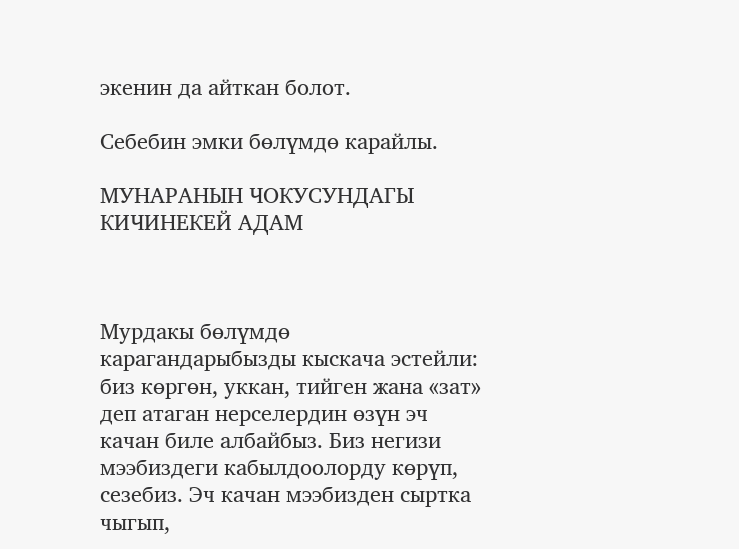экенин да айткан болот.

Себебин эмки бөлүмдө карайлы.

МУНАРАНЫН ЧОКУСУНДАГЫ КИЧИНЕКЕЙ АДАМ



Мурдакы бөлүмдө карагандарыбызды кыскача эстейли: биз көргөн, уккан, тийген жана «зат» деп атаган нерселердин өзүн эч качан биле албайбыз. Биз негизи мээбиздеги кабылдоолорду көрүп, сезебиз. Эч качан мээбизден сыртка чыгып,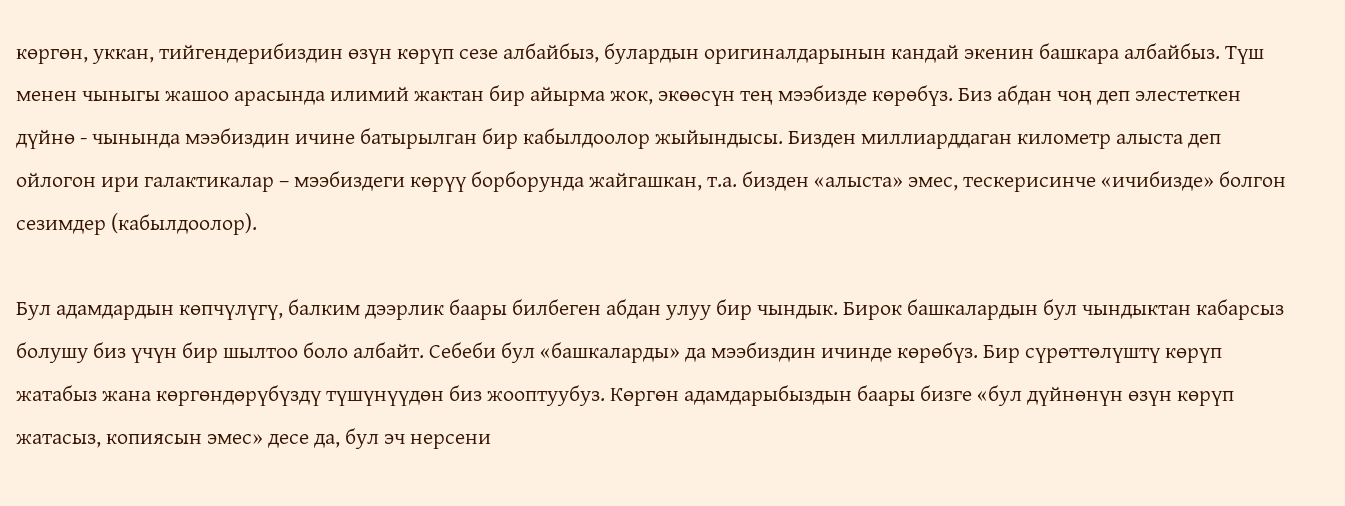көргөн, уккан, тийгендерибиздин өзүн көрүп сезе албайбыз, булардын оригиналдарынын кандай экенин башкара албайбыз. Түш менен чыныгы жашоо арасында илимий жактан бир айырма жок, экөөсүн тең мээбизде көрөбүз. Биз абдан чоң деп элестеткен дүйнө - чынында мээбиздин ичине батырылган бир кабылдоолор жыйындысы. Бизден миллиарддаган километр алыста деп ойлогон ири галактикалар – мээбиздеги көрүү борборунда жайгашкан, т.а. бизден «алыста» эмес, тескерисинче «ичибизде» болгон сезимдер (кабылдоолор).

Бул адамдардын көпчүлүгү, балким дээрлик баары билбеген абдан улуу бир чындык. Бирок башкалардын бул чындыктан кабарсыз болушу биз үчүн бир шылтоо боло албайт. Себеби бул «башкаларды» да мээбиздин ичинде көрөбүз. Бир сүрөттөлүштү көрүп жатабыз жана көргөндөрүбүздү түшүнүүдөн биз жооптуубуз. Көргөн адамдарыбыздын баары бизге «бул дүйнөнүн өзүн көрүп жатасыз, копиясын эмес» десе да, бул эч нерсени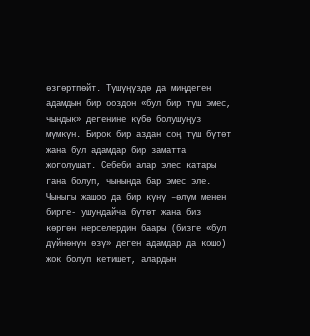өзгөртпөйт. Түшүңүздө да миңдеген адамдын бир ооздон «бул бир түш эмес, чындык» дегенине күбө болушуңуз мүмкүн. Бирок бир аздан соң түш бүтөт жана бул адамдар бир заматта жоголушат. Себеби алар элес катары гана болуп, чынында бар эмес эле. Чыныгы жашоо да бир күнү –өлүм менен бирге- ушундайча бүтөт жана биз көргөн нерселердин баары (бизге «бул дүйнөнүн өзү» деген адамдар да кошо) жок болуп кетишет, алардын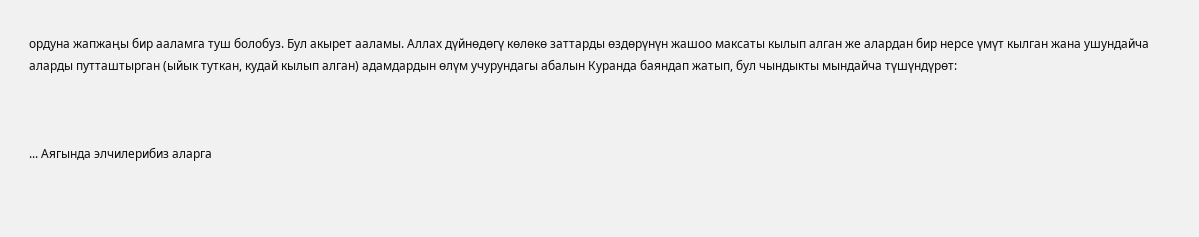ордуна жапжаңы бир ааламга туш болобуз. Бул акырет ааламы. Аллах дүйнөдөгү көлөкө заттарды өздөрүнүн жашоо максаты кылып алган же алардан бир нерсе үмүт кылган жана ушундайча аларды путташтырган (ыйык туткан, кудай кылып алган) адамдардын өлүм учурундагы абалын Куранда баяндап жатып, бул чындыкты мындайча түшүндүрөт:



... Аягында элчилерибиз аларга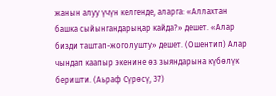жанын алуу үчүн келгенде, аларга: «Аллахтан башка сыйынгандарыңар кайда?» дешет. «Алар бизди таштап-жоголушту» дешет. (Ошентип) Алар чындап каапыр экенине өз зыяндарына күбөлүк беришти. (Аьраф Сүрөсү, 37)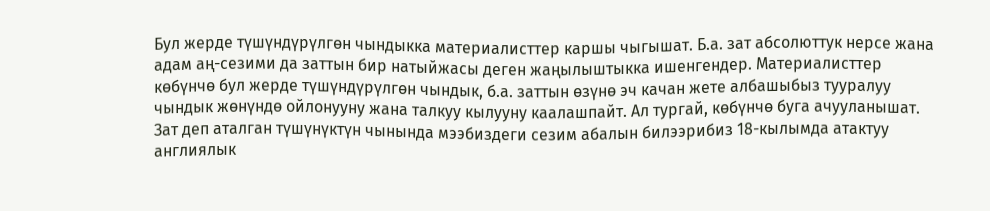Бул жерде түшүндүрүлгөн чындыкка материалисттер каршы чыгышат. Б.а. зат абсолюттук нерсе жана адам аң-сезими да заттын бир натыйжасы деген жаңылыштыкка ишенгендер. Материалисттер көбүнчө бул жерде түшүндүрүлгөн чындык, б.а. заттын өзүнө эч качан жете албашыбыз тууралуу чындык жөнүндө ойлонууну жана талкуу кылууну каалашпайт. Ал тургай, көбүнчө буга ачууланышат. Зат деп аталган түшүнүктүн чынында мээбиздеги сезим абалын билээрибиз 18-кылымда атактуу англиялык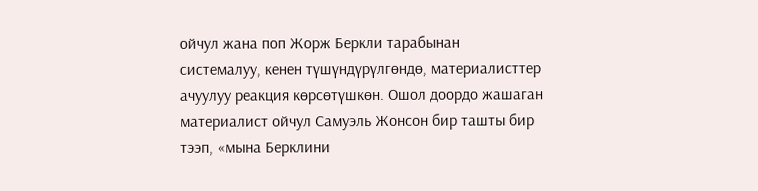ойчул жана поп Жорж Беркли тарабынан системалуу, кенен түшүндүрүлгөндө, материалисттер ачуулуу реакция көрсөтүшкөн. Ошол доордо жашаган материалист ойчул Самуэль Жонсон бир ташты бир тээп, «мына Берклини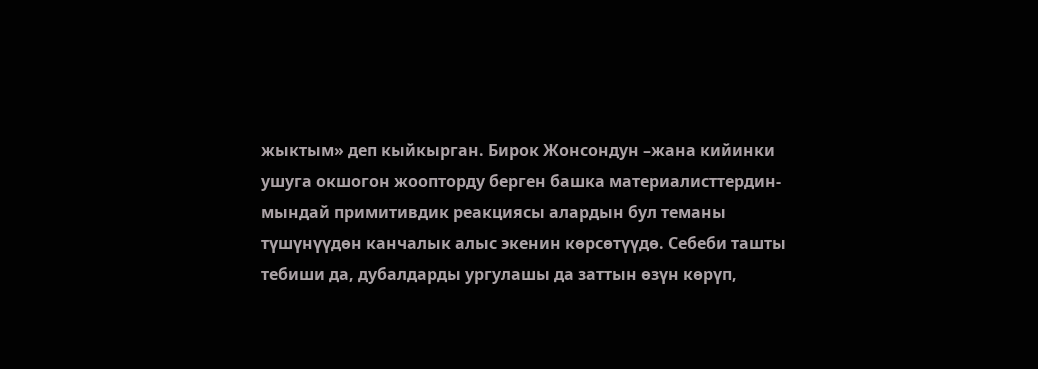жыктым» деп кыйкырган. Бирок Жонсондун –жана кийинки ушуга окшогон жоопторду берген башка материалисттердин- мындай примитивдик реакциясы алардын бул теманы түшүнүүдөн канчалык алыс экенин көрсөтүүдө. Себеби ташты тебиши да, дубалдарды ургулашы да заттын өзүн көрүп,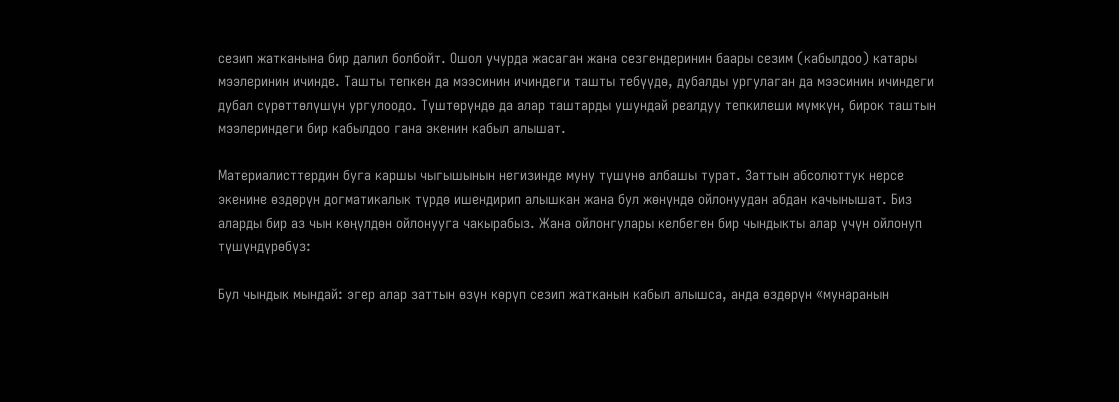сезип жатканына бир далил болбойт. Ошол учурда жасаган жана сезгендеринин баары сезим (кабылдоо) катары мээлеринин ичинде. Ташты тепкен да мээсинин ичиндеги ташты тебүүдө, дубалды ургулаган да мээсинин ичиндеги дубал сүрөттөлүшүн ургулоодо. Түштөрүндө да алар таштарды ушундай реалдуу тепкилеши мүмкүн, бирок таштын мээлериндеги бир кабылдоо гана экенин кабыл алышат.

Материалисттердин буга каршы чыгышынын негизинде муну түшүнө албашы турат. Заттын абсолюттук нерсе экенине өздөрүн догматикалык түрдө ишендирип алышкан жана бул жөнүндө ойлонуудан абдан качынышат. Биз аларды бир аз чын көңүлдөн ойлонууга чакырабыз. Жана ойлонгулары келбеген бир чындыкты алар үчүн ойлонуп түшүндүрөбүз:

Бул чындык мындай: эгер алар заттын өзүн көрүп сезип жатканын кабыл алышса, анда өздөрүн «мунаранын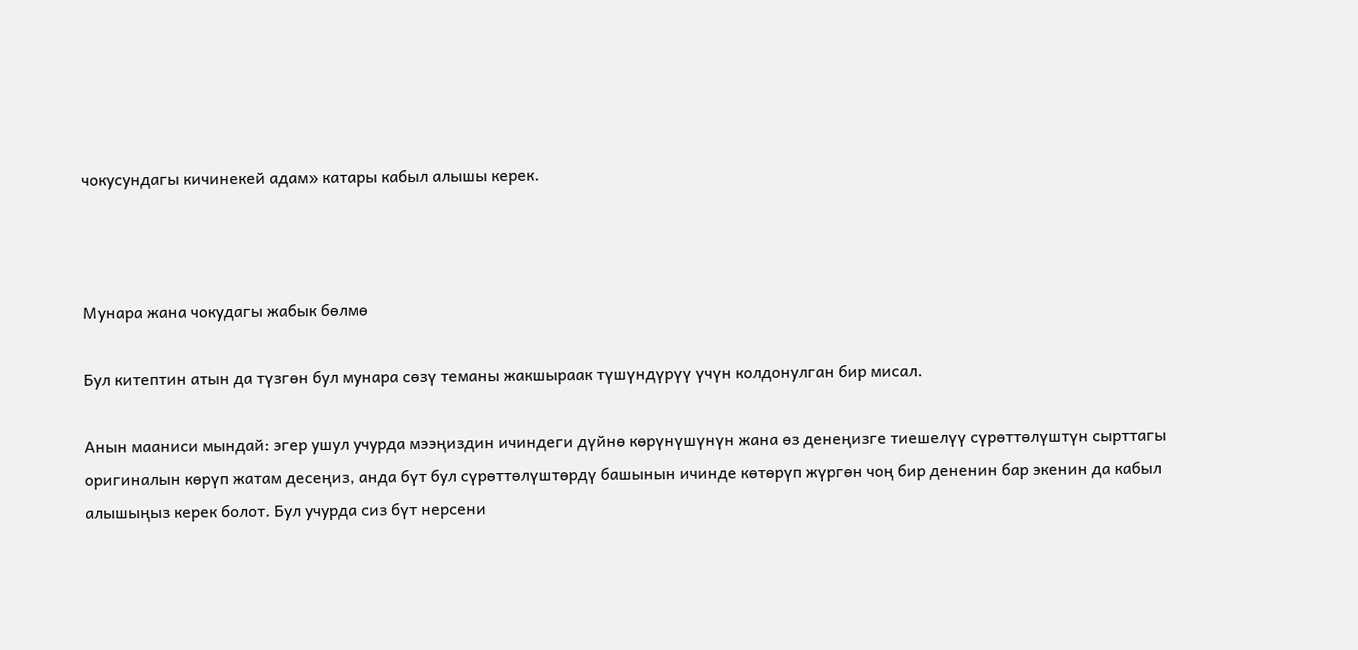чокусундагы кичинекей адам» катары кабыл алышы керек.



Мунара жана чокудагы жабык бөлмө

Бул китептин атын да түзгөн бул мунара сөзү теманы жакшыраак түшүндүрүү үчүн колдонулган бир мисал.

Анын мааниси мындай: эгер ушул учурда мээңиздин ичиндеги дүйнө көрүнүшүнүн жана өз денеңизге тиешелүү сүрөттөлүштүн сырттагы оригиналын көрүп жатам десеңиз, анда бүт бул сүрөттөлүштөрдү башынын ичинде көтөрүп жүргөн чоң бир дененин бар экенин да кабыл алышыңыз керек болот. Бул учурда сиз бүт нерсени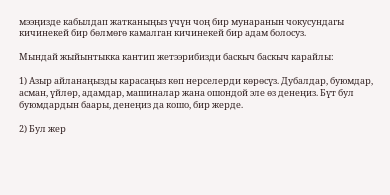мээңизде кабылдап жатканыңыз үчүн чоң бир мунаранын чокусундагы кичинекей бир бөлмөгө камалган кичинекей бир адам болосуз.

Мындай жыйынтыкка кантип жетээрибизди баскыч баскыч карайлы:

1) Азыр айланаңызды карасаңыз көп нерселерди көрөсүз. Дубалдар, буюмдар, асман, үйлөр, адамдар, машиналар жана ошондой эле өз денеңиз. Бүт бул буюмдардын баары, денеңиз да кошо, бир жерде.

2) Бул жер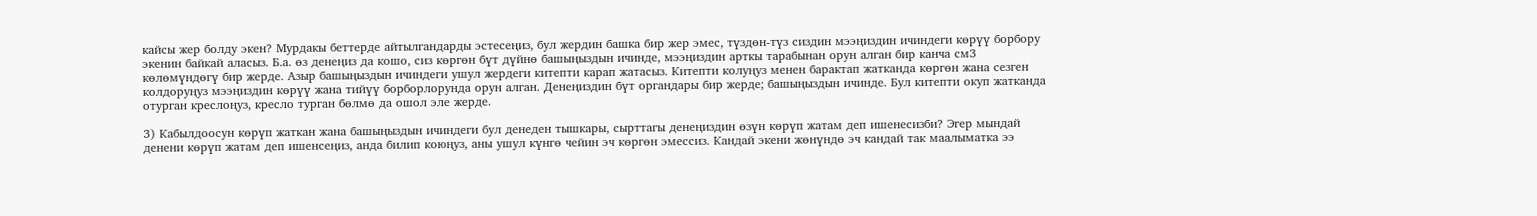кайсы жер болду экен? Мурдакы беттерде айтылгандарды эстесеңиз, бул жердин башка бир жер эмес, түздөн-түз сиздин мээңиздин ичиндеги көрүү борбору экенин байкай аласыз. Б.а. өз денеңиз да кошо, сиз көргөн бүт дүйнө башыңыздын ичинде, мээңиздин арткы тарабынан орун алган бир канча см3 көлөмүндөгү бир жерде. Азыр башыңыздын ичиндеги ушул жердеги китепти карап жатасыз. Китепти колуңуз менен барактап жатканда көргөн жана сезген колдоруңуз мээңиздин көрүү жана тийүү борборлорунда орун алган. Денеңиздин бүт органдары бир жерде; башыңыздын ичинде. Бул китепти окуп жатканда отурган креслоңуз, кресло турган бөлмө да ошол эле жерде.

3) Кабылдоосун көрүп жаткан жана башыңыздын ичиндеги бул денеден тышкары, сырттагы денеңиздин өзүн көрүп жатам деп ишенесизби? Эгер мындай денени көрүп жатам деп ишенсеңиз, анда билип коюңуз, аны ушул күнгө чейин эч көргөн эмессиз. Кандай экени жөнүндө эч кандай так маалыматка ээ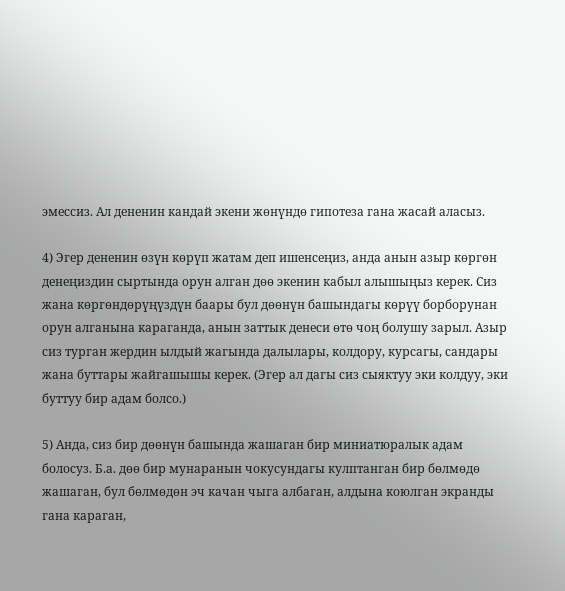эмессиз. Ал дененин кандай экени жөнүндө гипотеза гана жасай аласыз.

4) Эгер дененин өзүн көрүп жатам деп ишенсеңиз, анда анын азыр көргөн денеңиздин сыртында орун алган дөө экенин кабыл алышыңыз керек. Сиз жана көргөндөрүңүздүн баары бул дөөнүн башындагы көрүү борборунан орун алганына караганда, анын заттык денеси өтө чоң болушу зарыл. Азыр сиз турган жердин ылдый жагында далылары, колдору, курсагы, сандары жана буттары жайгашышы керек. (Эгер ал дагы сиз сыяктуу эки колдуу, эки буттуу бир адам болсо.)

5) Анда, сиз бир дөөнүн башында жашаган бир миниатюралык адам болосуз. Б.а. дөө бир мунаранын чокусундагы кулптанган бир бөлмөдө жашаган, бул бөлмөдөн эч качан чыга албаган, алдына коюлган экранды гана караган,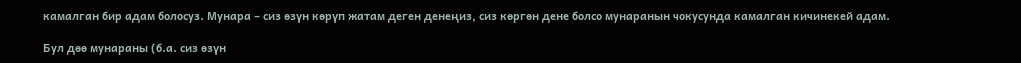камалган бир адам болосуз. Мунара – сиз өзүн көрүп жатам деген денеңиз, сиз көргөн дене болсо мунаранын чокусунда камалган кичинекей адам.

Бул дөө мунараны (б.а. сиз өзүн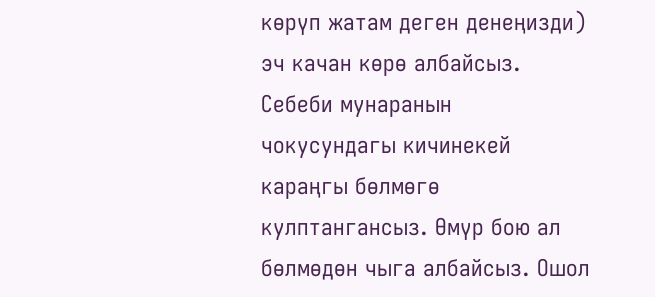көрүп жатам деген денеңизди) эч качан көрө албайсыз. Себеби мунаранын чокусундагы кичинекей караңгы бөлмөгө кулптангансыз. Өмүр бою ал бөлмөдөн чыга албайсыз. Ошол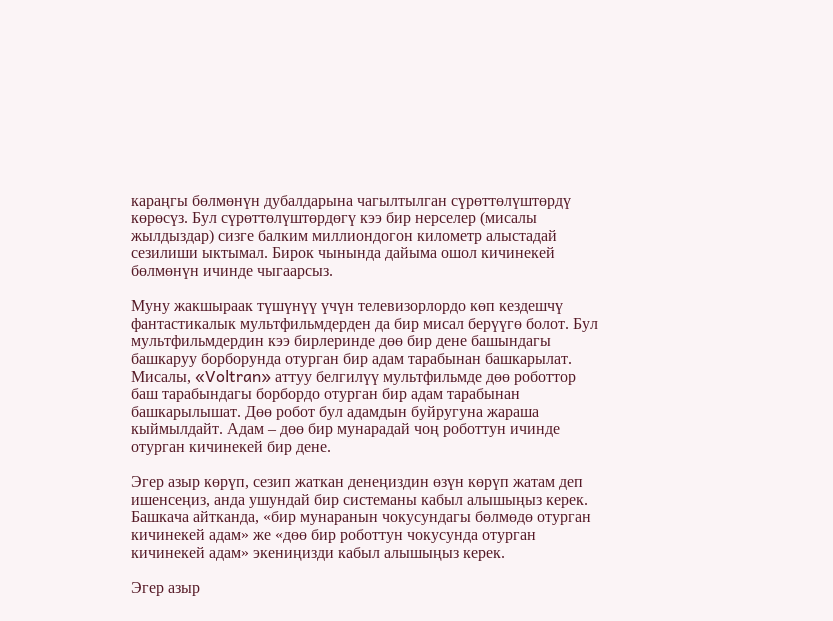караңгы бөлмөнүн дубалдарына чагылтылган сүрөттөлүштөрдү көрөсүз. Бул сүрөттөлүштөрдөгү кээ бир нерселер (мисалы жылдыздар) сизге балким миллиондогон километр алыстадай сезилиши ыктымал. Бирок чынында дайыма ошол кичинекей бөлмөнүн ичинде чыгаарсыз.

Муну жакшыраак түшүнүү үчүн телевизорлордо көп кездешчү фантастикалык мультфильмдерден да бир мисал берүүгө болот. Бул мультфильмдердин кээ бирлеринде дөө бир дене башындагы башкаруу борборунда отурган бир адам тарабынан башкарылат. Мисалы, «Voltran» аттуу белгилүү мультфильмде дөө роботтор баш тарабындагы борбордо отурган бир адам тарабынан башкарылышат. Дөө робот бул адамдын буйругуна жараша кыймылдайт. Адам – дөө бир мунарадай чоң роботтун ичинде отурган кичинекей бир дене.

Эгер азыр көрүп, сезип жаткан денеңиздин өзүн көрүп жатам деп ишенсеңиз, анда ушундай бир системаны кабыл алышыңыз керек. Башкача айтканда, «бир мунаранын чокусундагы бөлмөдө отурган кичинекей адам» же «дөө бир роботтун чокусунда отурган кичинекей адам» экениңизди кабыл алышыңыз керек.

Эгер азыр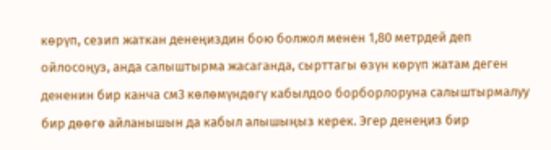көрүп, сезип жаткан денеңиздин бою болжол менен 1,80 метрдей деп ойлосоңуз, анда салыштырма жасаганда, сырттагы өзүн көрүп жатам деген дененин бир канча см3 көлөмүндөгү кабылдоо борборлоруна салыштырмалуу бир дөөгө айланышын да кабыл алышыңыз керек. Эгер денеңиз бир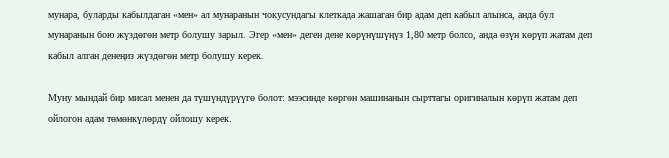мунара, буларды кабылдаган «мен» ал мунаранын чокусундагы клеткада жашаган бир адам деп кабыл алынса, анда бул мунаранын бою жүздөгөн метр болушу зарыл. Эгер «мен» деген дене көрүнүшүңүз 1,80 метр болсо, анда өзүн көрүп жатам деп кабыл алган денеңиз жүздөгөн метр болушу керек.

Муну мындай бир мисал менен да түшүндүрүүгө болот: мээсинде көргөн машинанын сырттагы оригиналын көрүп жатам деп ойлогон адам төмөнкүлөрдү ойлошу керек.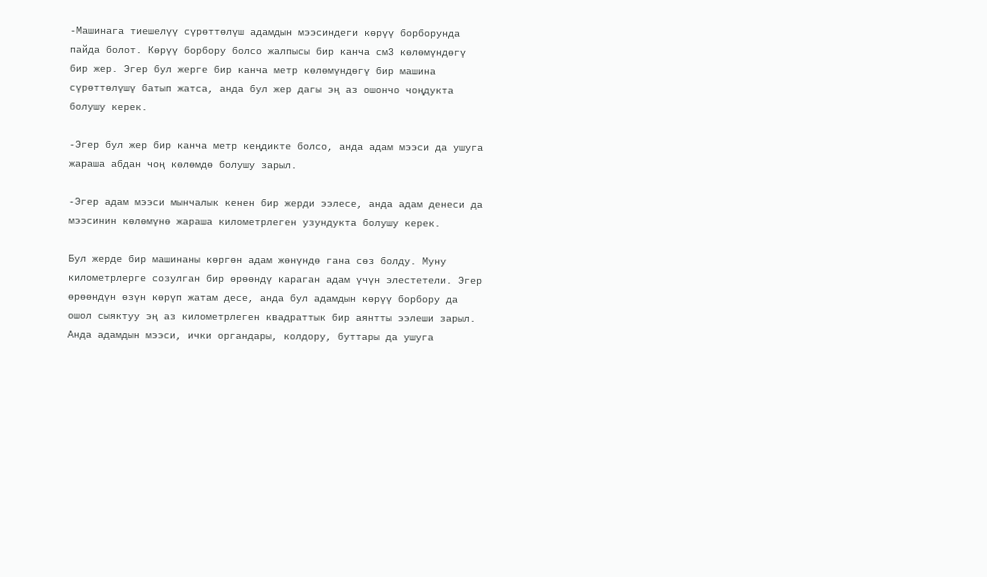-Машинага тиешелүү сүрөттөлүш адамдын мээсиндеги көрүү борборунда пайда болот. Көрүү борбору болсо жалпысы бир канча см3 көлөмүндөгү бир жер. Эгер бул жерге бир канча метр көлөмүндөгү бир машина сүрөттөлүшү батып жатса, анда бул жер дагы эң аз ошончо чоңдукта болушу керек.

-Эгер бул жер бир канча метр кеңдикте болсо, анда адам мээси да ушуга жараша абдан чоң көлөмдө болушу зарыл.

-Эгер адам мээси мынчалык кенен бир жерди ээлесе, анда адам денеси да мээсинин көлөмүнө жараша километрлеген узундукта болушу керек.

Бул жерде бир машинаны көргөн адам жөнүндө гана сөз болду. Муну километрлерге созулган бир өрөөндү караган адам үчүн элестетели. Эгер өрөөндүн өзүн көрүп жатам десе, анда бул адамдын көрүү борбору да ошол сыяктуу эң аз километрлеген квадраттык бир аянтты ээлеши зарыл. Анда адамдын мээси, ички органдары, колдору, буттары да ушуга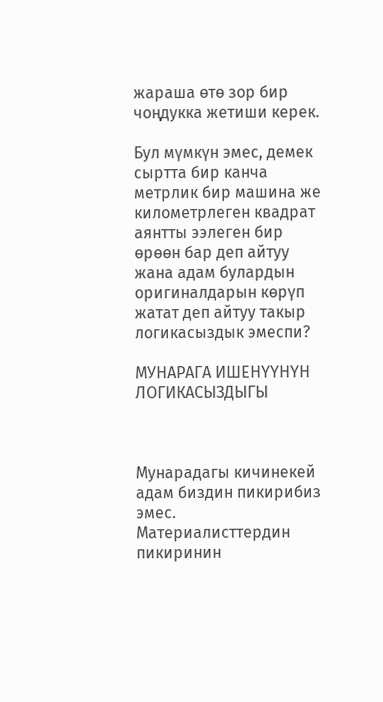жараша өтө зор бир чоңдукка жетиши керек.

Бул мүмкүн эмес, демек сыртта бир канча метрлик бир машина же километрлеген квадрат аянтты ээлеген бир өрөөн бар деп айтуу жана адам булардын оригиналдарын көрүп жатат деп айтуу такыр логикасыздык эмеспи?

МУНАРАГА ИШЕНҮҮНҮН ЛОГИКАСЫЗДЫГЫ



Мунарадагы кичинекей адам биздин пикирибиз эмес. Материалисттердин пикиринин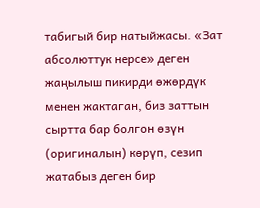табигый бир натыйжасы. «Зат абсолюттук нерсе» деген жаңылыш пикирди өжөрдүк менен жактаган, биз заттын сыртта бар болгон өзүн (оригиналын) көрүп, сезип жатабыз деген бир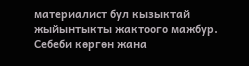материалист бул кызыктай жыйынтыкты жактоого мажбур. Себеби көргөн жана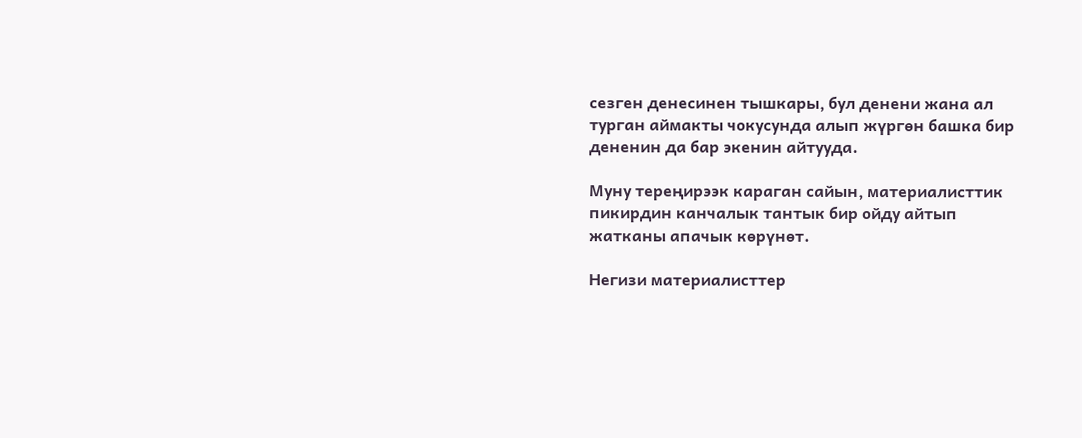сезген денесинен тышкары, бул денени жана ал турган аймакты чокусунда алып жүргөн башка бир дененин да бар экенин айтууда.

Муну тереңирээк караган сайын, материалисттик пикирдин канчалык тантык бир ойду айтып жатканы апачык көрүнөт.

Негизи материалисттер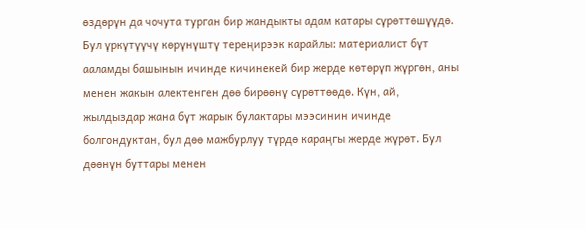өздөрүн да чочута турган бир жандыкты адам катары сүрөттөшүүдө. Бул үркүтүүчү көрүнүштү тереңирээк карайлы: материалист бүт ааламды башынын ичинде кичинекей бир жерде көтөрүп жүргөн, аны менен жакын алектенген дөө бирөөнү сүрөттөөдө. Күн, ай, жылдыздар жана бүт жарык булактары мээсинин ичинде болгондуктан, бул дөө мажбурлуу түрдө караңгы жерде жүрөт. Бул дөөнүн буттары менен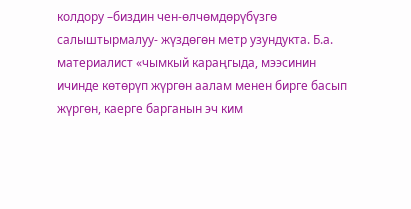колдору –биздин чен-өлчөмдөрүбүзгө салыштырмалуу- жүздөгөн метр узундукта. Б.а. материалист «чымкый караңгыда, мээсинин ичинде көтөрүп жүргөн аалам менен бирге басып жүргөн, каерге барганын эч ким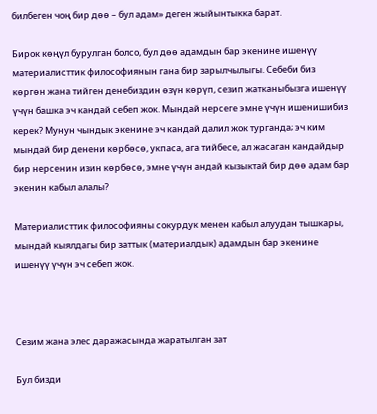билбеген чоң бир дөө – бул адам» деген жыйынтыкка барат.

Бирок көңүл бурулган болсо, бул дөө адамдын бар экенине ишенүү материалисттик философиянын гана бир зарылчылыгы. Себеби биз көргөн жана тийген денебиздин өзүн көрүп, сезип жатканыбызга ишенүү үчүн башка эч кандай себеп жок. Мындай нерсеге эмне үчүн ишенишибиз керек? Мунун чындык экенине эч кандай далил жок турганда; эч ким мындай бир денени көрбөсө, укпаса, ага тийбесе, ал жасаган кандайдыр бир нерсенин изин көрбөсө, эмне үчүн андай кызыктай бир дөө адам бар экенин кабыл алалы?

Материалисттик философияны сокурдук менен кабыл алуудан тышкары, мындай кыялдагы бир заттык (материалдык) адамдын бар экенине ишенүү үчүн эч себеп жок.



Сезим жана элес даражасында жаратылган зат

Бул бизди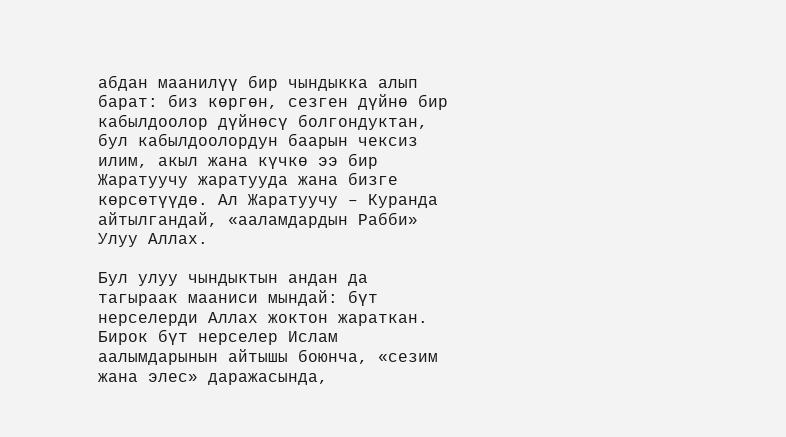абдан маанилүү бир чындыкка алып барат: биз көргөн, сезген дүйнө бир кабылдоолор дүйнөсү болгондуктан, бул кабылдоолордун баарын чексиз илим, акыл жана күчкө ээ бир Жаратуучу жаратууда жана бизге көрсөтүүдө. Ал Жаратуучу – Куранда айтылгандай, «ааламдардын Рабби» Улуу Аллах.

Бул улуу чындыктын андан да тагыраак мааниси мындай: бүт нерселерди Аллах жоктон жараткан. Бирок бүт нерселер Ислам аалымдарынын айтышы боюнча, «сезим жана элес» даражасында,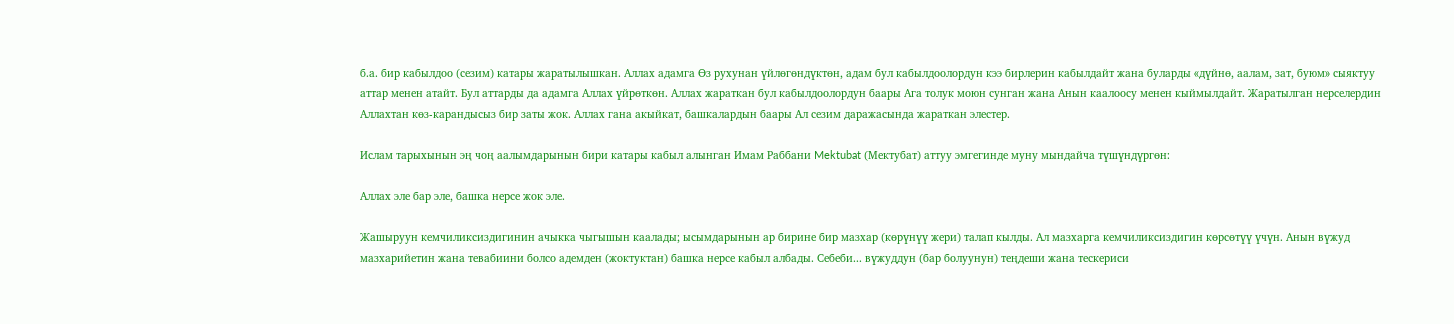б.а. бир кабылдоо (сезим) катары жаратылышкан. Аллах адамга Өз рухунан үйлөгөндүктөн, адам бул кабылдоолордун кээ бирлерин кабылдайт жана буларды «дүйнө, аалам, зат, буюм» сыяктуу аттар менен атайт. Бул аттарды да адамга Аллах үйрөткөн. Аллах жараткан бул кабылдоолордун баары Ага толук моюн сунган жана Анын каалоосу менен кыймылдайт. Жаратылган нерселердин Аллахтан көз-карандысыз бир заты жок. Аллах гана акыйкат, башкалардын баары Ал сезим даражасында жараткан элестер.

Ислам тарыхынын эң чоң аалымдарынын бири катары кабыл алынган Имам Раббани Mektubat (Мектубат) аттуу эмгегинде муну мындайча түшүндүргөн:

Аллах эле бар эле, башка нерсе жок эле.

Жашыруун кемчиликсиздигинин ачыкка чыгышын каалады; ысымдарынын ар бирине бир мазхар (көрүнүү жери) талап кылды. Ал мазхарга кемчиликсиздигин көрсөтүү үчүн. Анын вүжуд мазхарийетин жана тевабиини болсо адемден (жоктуктан) башка нерсе кабыл албады. Себеби... вүжуддун (бар болуунун) теңдеши жана тескериси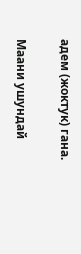адем (жоктук) гана.

Маани ушундай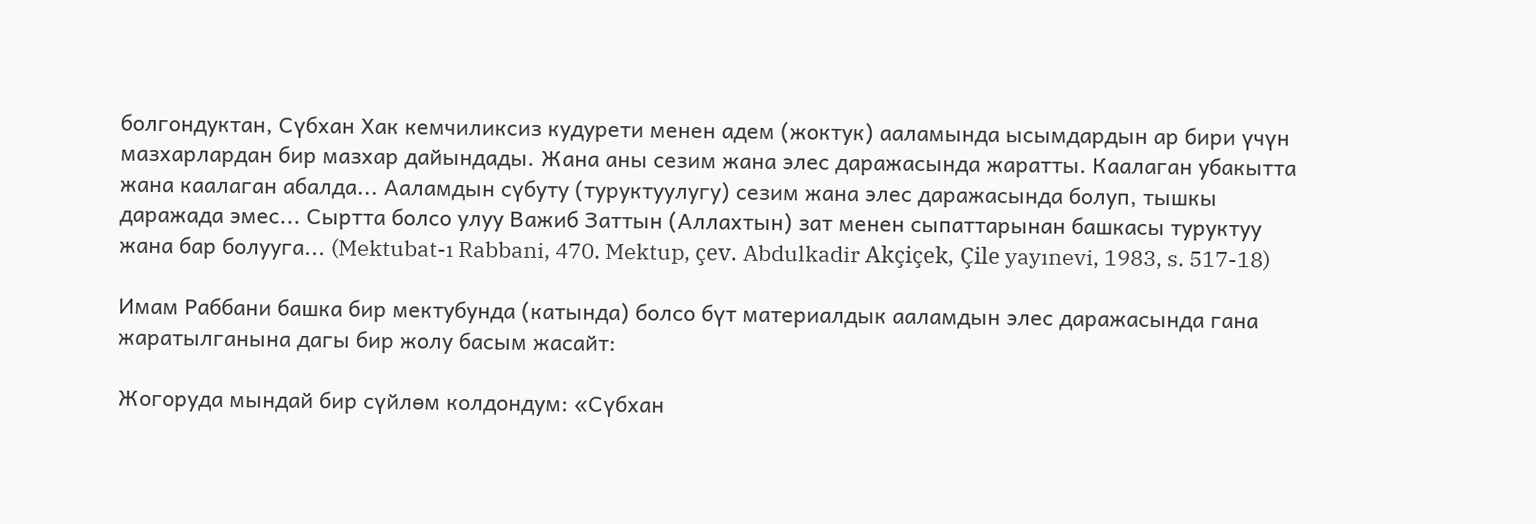болгондуктан, Сүбхан Хак кемчиликсиз кудурети менен адем (жоктук) ааламында ысымдардын ар бири үчүн мазхарлардан бир мазхар дайындады. Жана аны сезим жана элес даражасында жаратты. Каалаган убакытта жана каалаган абалда... Ааламдын сүбуту (туруктуулугу) сезим жана элес даражасында болуп, тышкы даражада эмес... Сыртта болсо улуу Важиб Заттын (Аллахтын) зат менен сыпаттарынан башкасы туруктуу жана бар болууга... (Mektubat-ı Rabbani, 470. Mektup, çev. Abdulkadir Akçiçek, Çile yayınevi, 1983, s. 517-18)

Имам Раббани башка бир мектубунда (катында) болсо бүт материалдык ааламдын элес даражасында гана жаратылганына дагы бир жолу басым жасайт:

Жогоруда мындай бир сүйлөм колдондум: «Сүбхан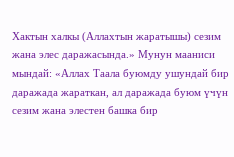Хактын халкы (Аллахтын жаратышы) сезим жана элес даражасында.» Мунун мааниси мындай: «Аллах Таала буюмду ушундай бир даражада жараткан, ал даражада буюм үчүн сезим жана элестен башка бир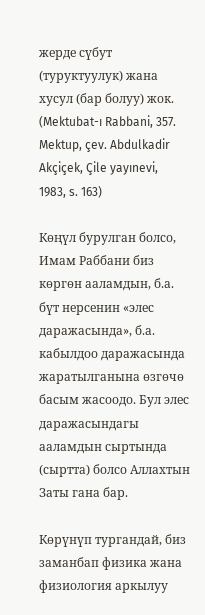жерде сүбут (туруктуулук) жана хусул (бар болуу) жок. (Mektubat-ı Rabbani, 357. Mektup, çev. Abdulkadir Akçiçek, Çile yayınevi, 1983, s. 163)

Көңүл бурулган болсо, Имам Раббани биз көргөн ааламдын, б.а. бүт нерсенин «элес даражасында», б.а. кабылдоо даражасында жаратылганына өзгөчө басым жасоодо. Бул элес даражасындагы ааламдын сыртында (сыртта) болсо Аллахтын Заты гана бар.

Көрүнүп тургандай, биз заманбап физика жана физиология аркылуу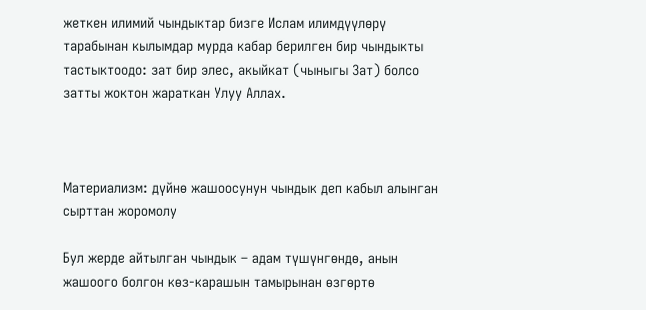жеткен илимий чындыктар бизге Ислам илимдүүлөрү тарабынан кылымдар мурда кабар берилген бир чындыкты тастыктоодо: зат бир элес, акыйкат (чыныгы Зат) болсо затты жоктон жараткан Улуу Аллах.



Материализм: дүйнө жашоосунун чындык деп кабыл алынган сырттан жоромолу

Бул жерде айтылган чындык – адам түшүнгөндө, анын жашоого болгон көз-карашын тамырынан өзгөртө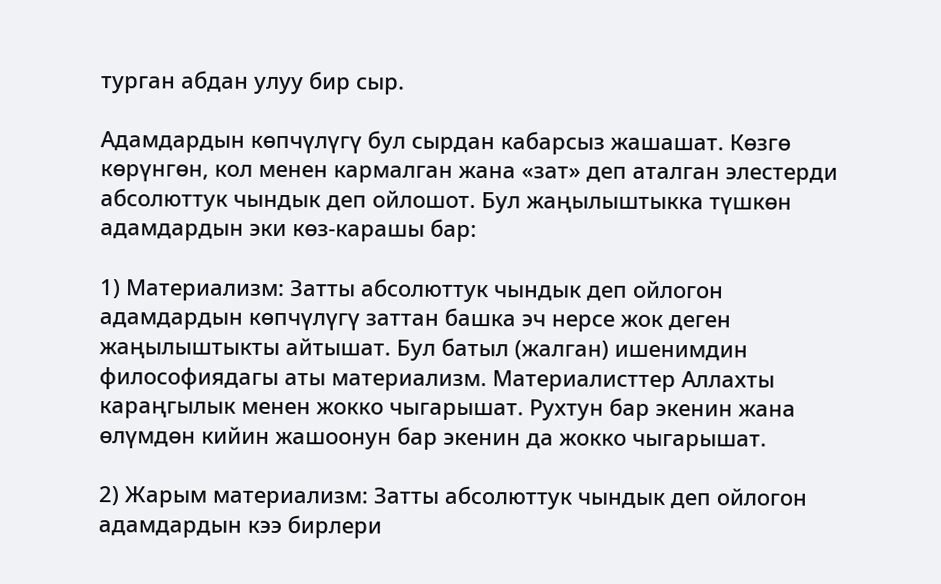турган абдан улуу бир сыр.

Адамдардын көпчүлүгү бул сырдан кабарсыз жашашат. Көзгө көрүнгөн, кол менен кармалган жана «зат» деп аталган элестерди абсолюттук чындык деп ойлошот. Бул жаңылыштыкка түшкөн адамдардын эки көз-карашы бар:

1) Материализм: Затты абсолюттук чындык деп ойлогон адамдардын көпчүлүгү заттан башка эч нерсе жок деген жаңылыштыкты айтышат. Бул батыл (жалган) ишенимдин философиядагы аты материализм. Материалисттер Аллахты караңгылык менен жокко чыгарышат. Рухтун бар экенин жана өлүмдөн кийин жашоонун бар экенин да жокко чыгарышат.

2) Жарым материализм: Затты абсолюттук чындык деп ойлогон адамдардын кээ бирлери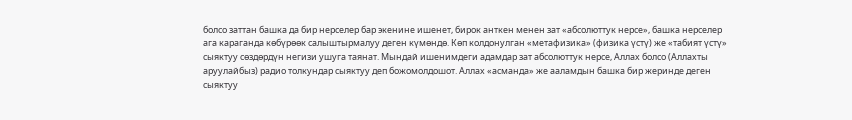болсо заттан башка да бир нерселер бар экенине ишенет, бирок анткен менен зат «абсолюттук нерсе», башка нерселер ага караганда көбүрөөк салыштырмалуу деген күмөндө. Көп колдонулган «метафизика» (физика үстү) же «табият үстү» сыяктуу сөздөрдүн негизи ушуга таянат. Мындай ишенимдеги адамдар зат абсолюттук нерсе, Аллах болсо (Аллахты аруулайбыз) радио толкундар сыяктуу деп божомолдошот. Аллах «асманда» же ааламдын башка бир жеринде деген сыяктуу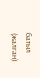батыл (жалган)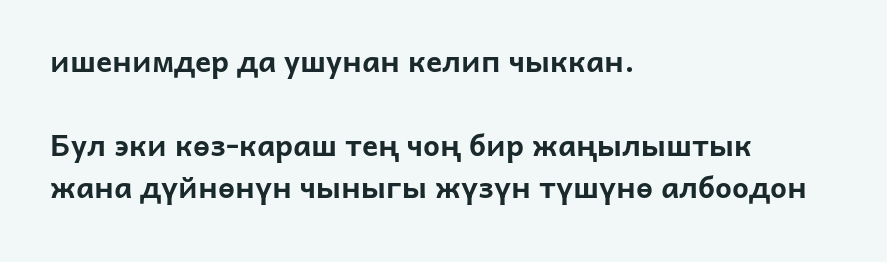ишенимдер да ушунан келип чыккан.

Бул эки көз-караш тең чоң бир жаңылыштык жана дүйнөнүн чыныгы жүзүн түшүнө албоодон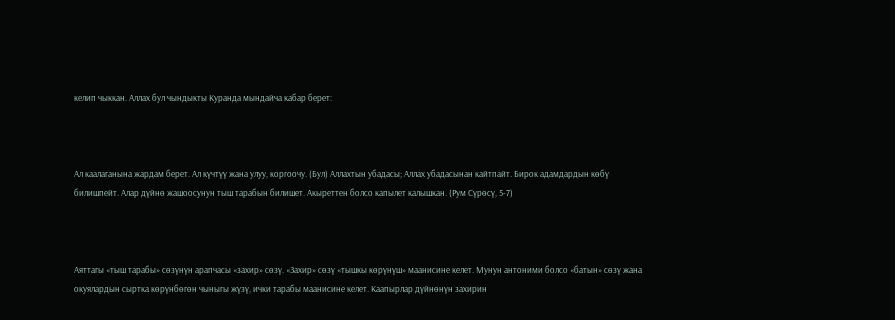келип чыккан. Аллах бул чындыкты Куранда мындайча кабар берет:



Ал каалаганына жардам берет. Ал күчтүү жана улуу, коргоочу. (Бул) Аллахтын убадасы; Аллах убадасынан кайтпайт. Бирок адамдардын көбү билишпейт. Алар дүйнө жашоосунун тыш тарабын билишет. Акыреттен болсо капылет калышкан. (Рум Сүрөсү, 5-7)



Аяттагы «тыш тарабы» сөзүнүн арапчасы «захир» сөзү. «Захир» сөзү «тышкы көрүнүш» маанисине келет. Мунун антоними болсо «батын» сөзү жана окуялардын сыртка көрүнбөгөн чыныгы жүзү, ички тарабы маанисине келет. Каапырлар дүйнөнүн захирин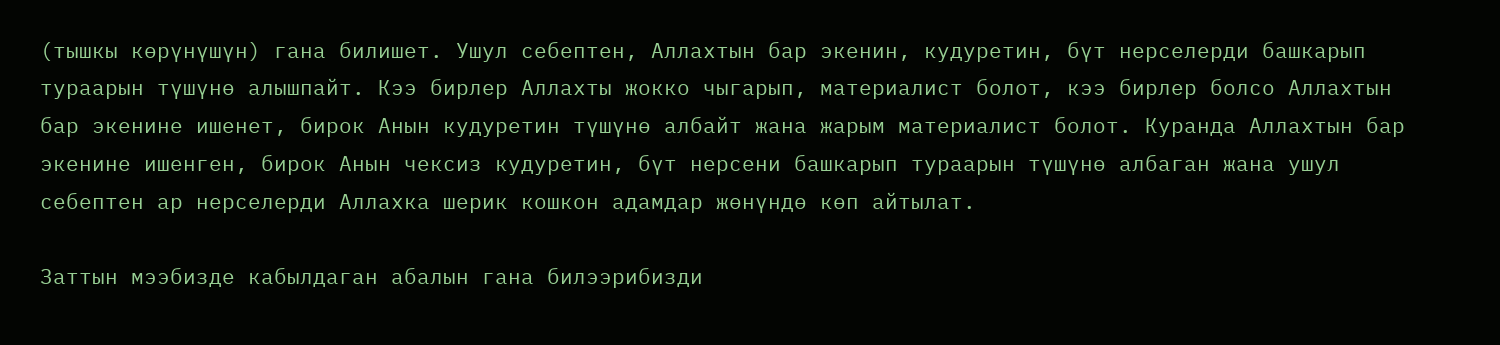(тышкы көрүнүшүн) гана билишет. Ушул себептен, Аллахтын бар экенин, кудуретин, бүт нерселерди башкарып тураарын түшүнө алышпайт. Кээ бирлер Аллахты жокко чыгарып, материалист болот, кээ бирлер болсо Аллахтын бар экенине ишенет, бирок Анын кудуретин түшүнө албайт жана жарым материалист болот. Куранда Аллахтын бар экенине ишенген, бирок Анын чексиз кудуретин, бүт нерсени башкарып тураарын түшүнө албаган жана ушул себептен ар нерселерди Аллахка шерик кошкон адамдар жөнүндө көп айтылат.

Заттын мээбизде кабылдаган абалын гана билээрибизди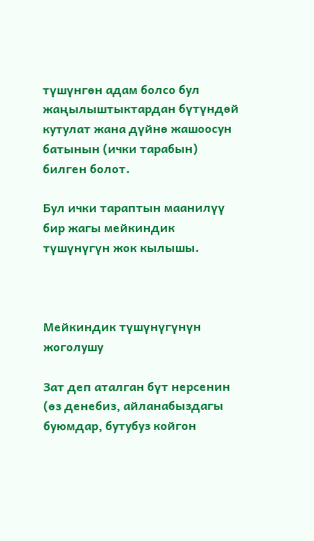түшүнгөн адам болсо бул жаңылыштыктардан бүтүндөй кутулат жана дүйнө жашоосун батынын (ички тарабын) билген болот.

Бул ички тараптын маанилүү бир жагы мейкиндик түшүнүгүн жок кылышы.



Мейкиндик түшүнүгүнүн жоголушу

Зат деп аталган бүт нерсенин (өз денебиз, айланабыздагы буюмдар, бутубуз койгон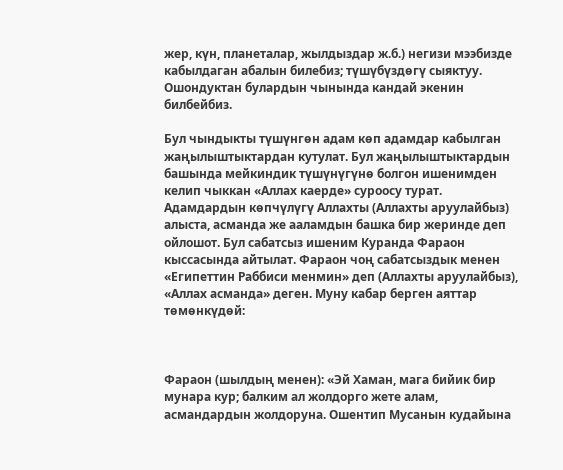жер, күн, планеталар, жылдыздар ж.б.) негизи мээбизде кабылдаган абалын билебиз; түшүбүздөгү сыяктуу. Ошондуктан булардын чынында кандай экенин билбейбиз.

Бул чындыкты түшүнгөн адам көп адамдар кабылган жаңылыштыктардан кутулат. Бул жаңылыштыктардын башында мейкиндик түшүнүгүнө болгон ишенимден келип чыккан «Аллах каерде» суроосу турат. Адамдардын көпчүлүгү Аллахты (Аллахты аруулайбыз) алыста, асманда же ааламдын башка бир жеринде деп ойлошот. Бул сабатсыз ишеним Куранда Фараон кыссасында айтылат. Фараон чоң сабатсыздык менен «Египеттин Раббиси менмин» деп (Аллахты аруулайбыз), «Аллах асманда» деген. Муну кабар берген аяттар төмөнкүдөй:



Фараон (шылдың менен): «Эй Хаман, мага бийик бир мунара кур; балким ал жолдорго жете алам, асмандардын жолдоруна. Ошентип Мусанын кудайына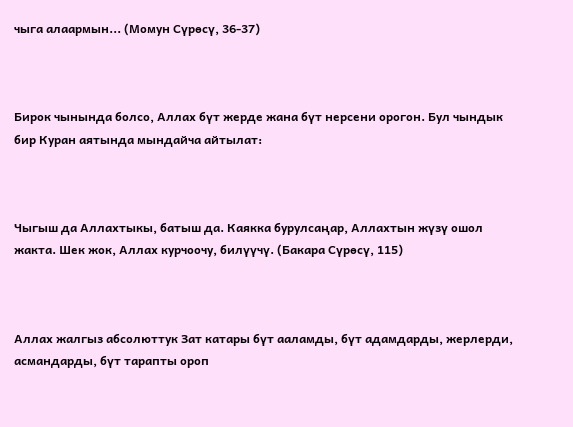чыга алаармын... (Момун Сүрөсү, 36-37)



Бирок чынында болсо, Аллах бүт жерде жана бүт нерсени орогон. Бул чындык бир Куран аятында мындайча айтылат:



Чыгыш да Аллахтыкы, батыш да. Каякка бурулсаңар, Аллахтын жүзү ошол жакта. Шек жок, Аллах курчоочу, билүүчү. (Бакара Сүрөсү, 115)



Аллах жалгыз абсолюттук Зат катары бүт ааламды, бүт адамдарды, жерлерди, асмандарды, бүт тарапты ороп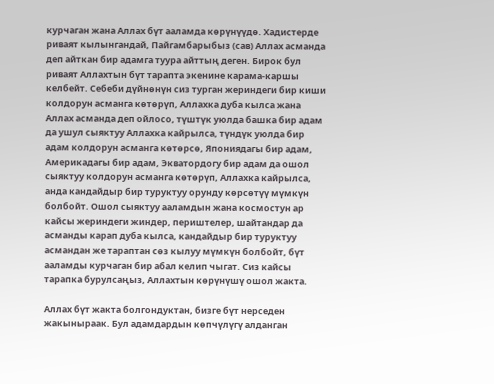курчаган жана Аллах бүт ааламда көрүнүүдө. Хадистерде риваят кылынгандай, Пайгамбарыбыз (сав) Аллах асманда деп айткан бир адамга туура айттың деген. Бирок бул риваят Аллахтын бүт тарапта экенине карама-каршы келбейт. Себеби дүйнөнүн сиз турган жериндеги бир киши колдорун асманга көтөрүп, Аллахка дуба кылса жана Аллах асманда деп ойлосо, түштүк уюлда башка бир адам да ушул сыяктуу Аллахка кайрылса, түндүк уюлда бир адам колдорун асманга көтөрсө, Япониядагы бир адам, Америкадагы бир адам, Экватордогу бир адам да ошол сыяктуу колдорун асманга көтөрүп, Аллахка кайрылса, анда кандайдыр бир туруктуу орунду көрсөтүү мүмкүн болбойт. Ошол сыяктуу ааламдын жана космостун ар кайсы жериндеги жиндер, периштелер, шайтандар да асманды карап дуба кылса, кандайдыр бир туруктуу асмандан же тараптан сөз кылуу мүмкүн болбойт, бүт ааламды курчаган бир абал келип чыгат. Сиз кайсы тарапка бурулсаңыз, Аллахтын көрүнүшү ошол жакта.

Аллах бүт жакта болгондуктан, бизге бүт нерседен жакыныраак. Бул адамдардын көпчүлүгү алданган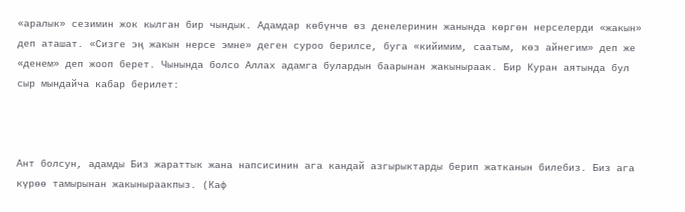«аралык» сезимин жок кылган бир чындык. Адамдар көбүнчө өз денелеринин жанында көргөн нерселерди «жакын» деп аташат. «Сизге эң жакын нерсе эмне» деген суроо берилсе, буга «кийимим, саатым, көз айнегим» деп же «денем» деп жооп берет. Чынында болсо Аллах адамга булардын баарынан жакыныраак. Бир Куран аятында бул сыр мындайча кабар берилет:



Ант болсун, адамды Биз жараттык жана напсисинин ага кандай азгырыктарды берип жатканын билебиз. Биз ага күрөө тамырынан жакыныраакпыз. (Каф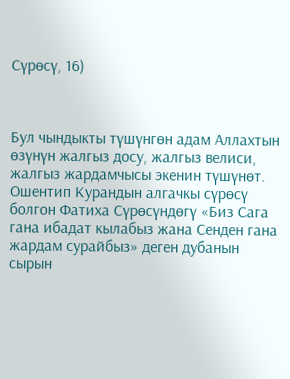Сүрөсү, 16)



Бул чындыкты түшүнгөн адам Аллахтын өзүнүн жалгыз досу, жалгыз велиси, жалгыз жардамчысы экенин түшүнөт. Ошентип Курандын алгачкы сүрөсү болгон Фатиха Сүрөсүндөгү «Биз Сага гана ибадат кылабыз жана Сенден гана жардам сурайбыз» деген дубанын сырын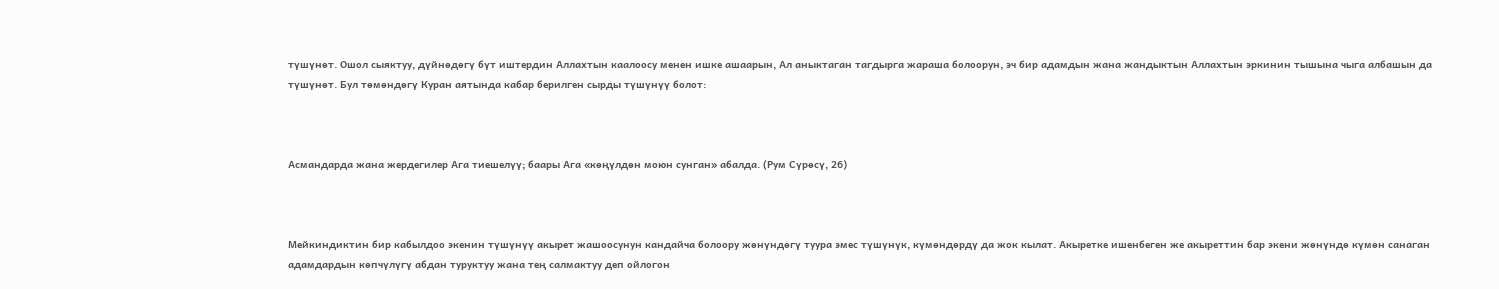түшүнөт. Ошол сыяктуу, дүйнөдөгү бүт иштердин Аллахтын каалоосу менен ишке ашаарын, Ал аныктаган тагдырга жараша болоорун, эч бир адамдын жана жандыктын Аллахтын эркинин тышына чыга албашын да түшүнөт. Бул төмөндөгү Куран аятында кабар берилген сырды түшүнүү болот:



Асмандарда жана жердегилер Ага тиешелүү; баары Ага «көңүлдөн моюн сунган» абалда. (Рум Сүрөсү, 26)



Мейкиндиктин бир кабылдоо экенин түшүнүү акырет жашоосунун кандайча болоору жөнүндөгү туура эмес түшүнүк, күмөндөрдү да жок кылат. Акыретке ишенбеген же акыреттин бар экени жөнүндө күмөн санаган адамдардын көпчүлүгү абдан туруктуу жана тең салмактуу деп ойлогон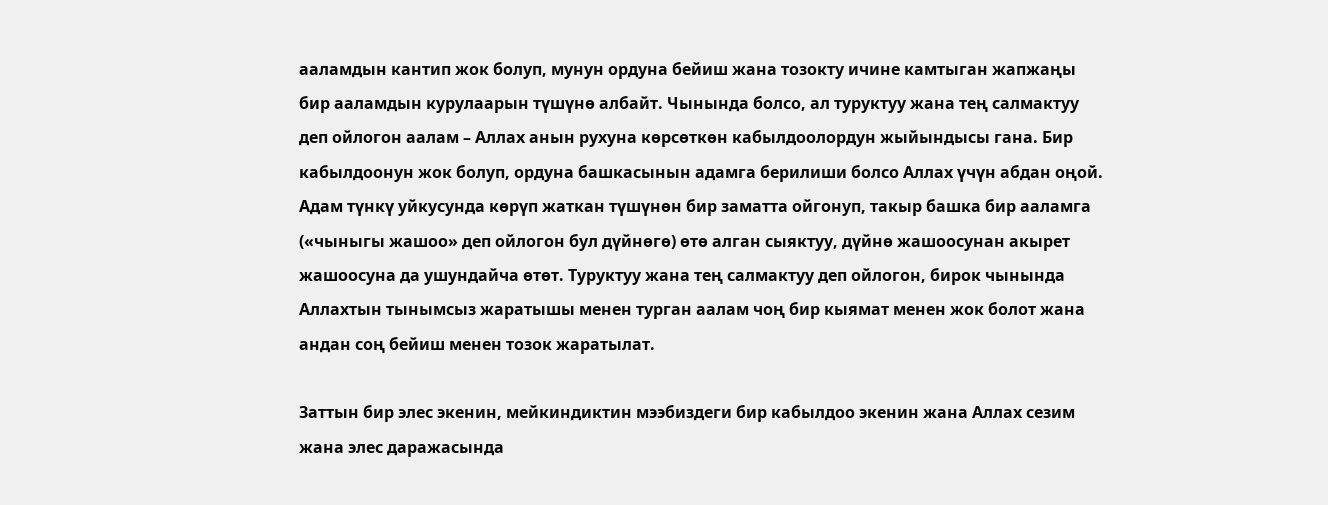ааламдын кантип жок болуп, мунун ордуна бейиш жана тозокту ичине камтыган жапжаңы бир ааламдын курулаарын түшүнө албайт. Чынында болсо, ал туруктуу жана тең салмактуу деп ойлогон аалам – Аллах анын рухуна көрсөткөн кабылдоолордун жыйындысы гана. Бир кабылдоонун жок болуп, ордуна башкасынын адамга берилиши болсо Аллах үчүн абдан оңой. Адам түнкү уйкусунда көрүп жаткан түшүнөн бир заматта ойгонуп, такыр башка бир ааламга («чыныгы жашоо» деп ойлогон бул дүйнөгө) өтө алган сыяктуу, дүйнө жашоосунан акырет жашоосуна да ушундайча өтөт. Туруктуу жана тең салмактуу деп ойлогон, бирок чынында Аллахтын тынымсыз жаратышы менен турган аалам чоң бир кыямат менен жок болот жана андан соң бейиш менен тозок жаратылат.

Заттын бир элес экенин, мейкиндиктин мээбиздеги бир кабылдоо экенин жана Аллах сезим жана элес даражасында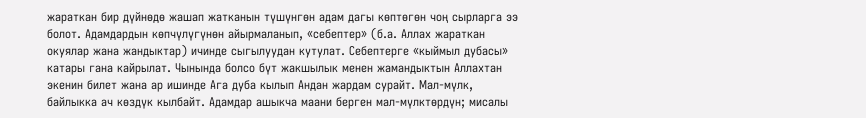жараткан бир дүйнөдө жашап жатканын түшүнгөн адам дагы көптөгөн чоң сырларга ээ болот. Адамдардын көпчүлүгүнөн айырмаланып, «себептер» (б.а. Аллах жараткан окуялар жана жандыктар) ичинде сыгылуудан кутулат. Себептерге «кыймыл дубасы» катары гана кайрылат. Чынында болсо бүт жакшылык менен жамандыктын Аллахтан экенин билет жана ар ишинде Ага дуба кылып Андан жардам сурайт. Мал-мүлк, байлыкка ач көздүк кылбайт. Адамдар ашыкча маани берген мал-мүлктөрдүн; мисалы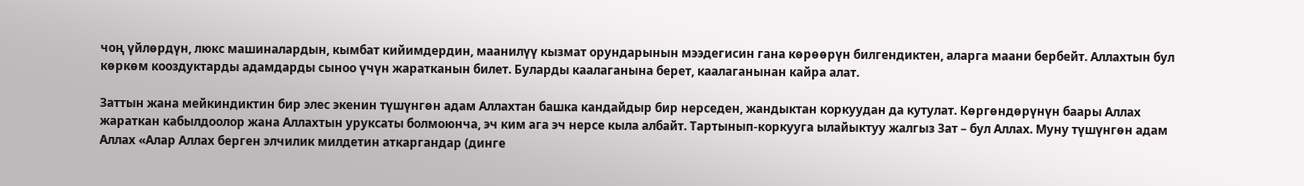чоң үйлөрдүн, люкс машиналардын, кымбат кийимдердин, маанилүү кызмат орундарынын мээдегисин гана көрөөрүн билгендиктен, аларга маани бербейт. Аллахтын бул көркөм кооздуктарды адамдарды сыноо үчүн жаратканын билет. Буларды каалаганына берет, каалаганынан кайра алат.

Заттын жана мейкиндиктин бир элес экенин түшүнгөн адам Аллахтан башка кандайдыр бир нерседен, жандыктан коркуудан да кутулат. Көргөндөрүнүн баары Аллах жараткан кабылдоолор жана Аллахтын уруксаты болмоюнча, эч ким ага эч нерсе кыла албайт. Тартынып-коркууга ылайыктуу жалгыз Зат – бул Аллах. Муну түшүнгөн адам Аллах «Алар Аллах берген элчилик милдетин аткаргандар (динге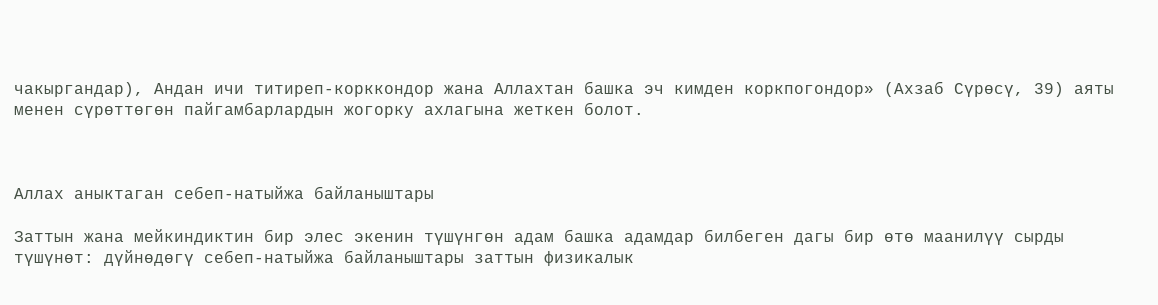чакыргандар), Андан ичи титиреп-корккондор жана Аллахтан башка эч кимден коркпогондор» (Ахзаб Сүрөсү, 39) аяты менен сүрөттөгөн пайгамбарлардын жогорку ахлагына жеткен болот.



Аллах аныктаган себеп-натыйжа байланыштары

Заттын жана мейкиндиктин бир элес экенин түшүнгөн адам башка адамдар билбеген дагы бир өтө маанилүү сырды түшүнөт: дүйнөдөгү себеп-натыйжа байланыштары заттын физикалык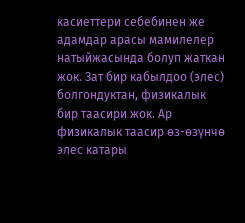касиеттери себебинен же адамдар арасы мамилелер натыйжасында болуп жаткан жок. Зат бир кабылдоо (элес) болгондуктан, физикалык бир таасири жок. Ар физикалык таасир өз-өзүнчө элес катары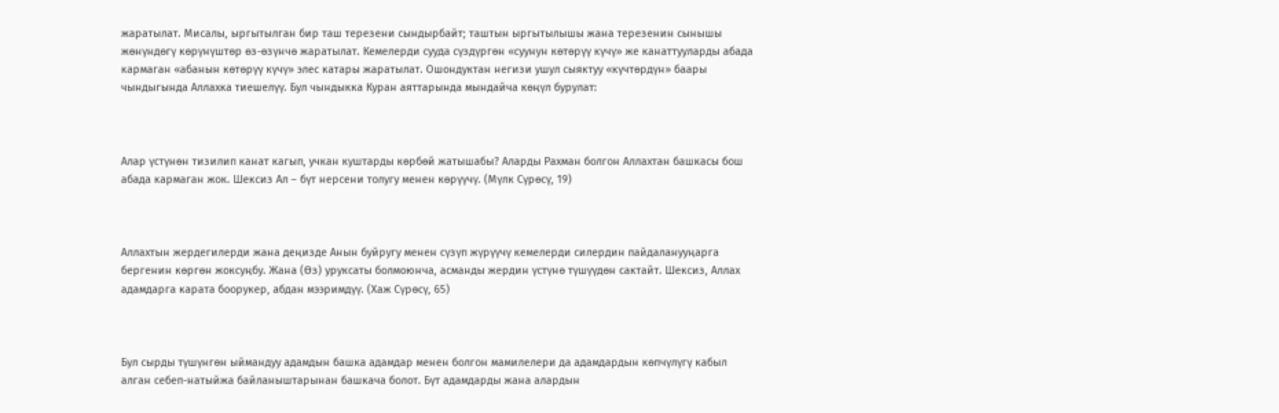жаратылат. Мисалы, ыргытылган бир таш терезени сындырбайт; таштын ыргытылышы жана терезенин сынышы жөнүндөгү көрүнүштөр өз-өзүнчө жаратылат. Кемелерди сууда сүздүргөн «суунун көтөрүү күчү» же канаттууларды абада кармаган «абанын көтөрүү күчү» элес катары жаратылат. Ошондуктан негизи ушул сыяктуу «күчтөрдүн» баары чындыгында Аллахка тиешелүү. Бул чындыкка Куран аяттарында мындайча көңүл бурулат:



Алар үстүнөн тизилип канат кагып, учкан куштарды көрбөй жатышабы? Аларды Рахман болгон Аллахтан башкасы бош абада кармаган жок. Шексиз Ал – бүт нерсени толугу менен көрүүчү. (Мүлк Сүрөсү, 19)



Аллахтын жердегилерди жана деңизде Анын буйругу менен сүзүп жүрүүчү кемелерди силердин пайдаланууңарга бергенин көргөн жоксуңбу. Жана (Өз) уруксаты болмоюнча, асманды жердин үстүнө түшүүдөн сактайт. Шексиз, Аллах адамдарга карата боорукер, абдан мээримдүү. (Хаж Сүрөсү, 65)



Бул сырды түшүнгөн ыймандуу адамдын башка адамдар менен болгон мамилелери да адамдардын көпчүлүгү кабыл алган себеп-натыйжа байланыштарынан башкача болот. Бүт адамдарды жана алардын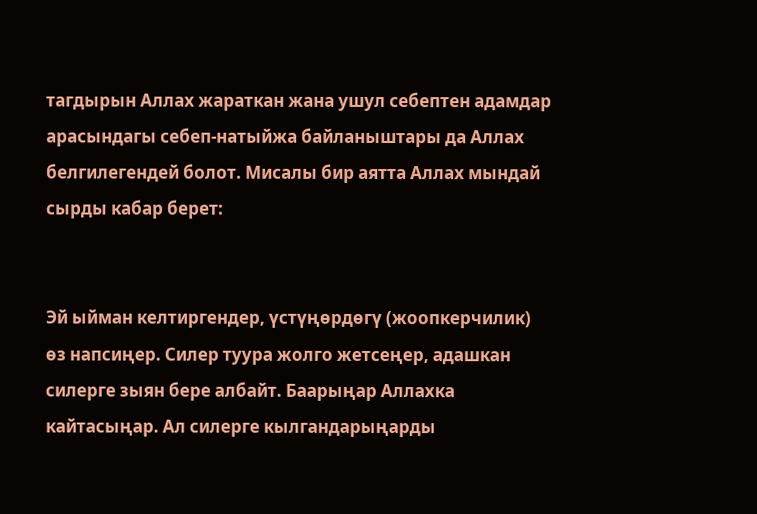тагдырын Аллах жараткан жана ушул себептен адамдар арасындагы себеп-натыйжа байланыштары да Аллах белгилегендей болот. Мисалы бир аятта Аллах мындай сырды кабар берет:


Эй ыйман келтиргендер, үстүңөрдөгү (жоопкерчилик) өз напсиңер. Силер туура жолго жетсеңер, адашкан силерге зыян бере албайт. Баарыңар Аллахка кайтасыңар. Ал силерге кылгандарыңарды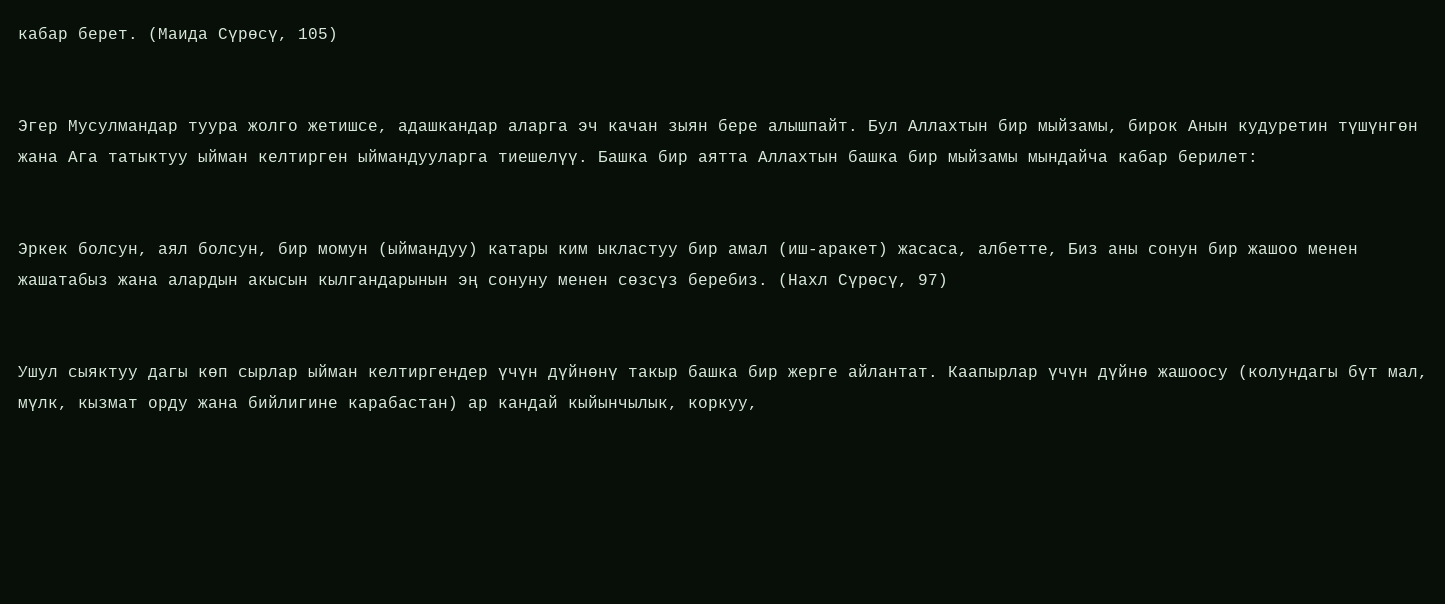кабар берет. (Маида Сүрөсү, 105)


Эгер Мусулмандар туура жолго жетишсе, адашкандар аларга эч качан зыян бере алышпайт. Бул Аллахтын бир мыйзамы, бирок Анын кудуретин түшүнгөн жана Ага татыктуу ыйман келтирген ыймандууларга тиешелүү. Башка бир аятта Аллахтын башка бир мыйзамы мындайча кабар берилет:


Эркек болсун, аял болсун, бир момун (ыймандуу) катары ким ыкластуу бир амал (иш-аракет) жасаса, албетте, Биз аны сонун бир жашоо менен жашатабыз жана алардын акысын кылгандарынын эң сонуну менен сөзсүз беребиз. (Нахл Сүрөсү, 97)


Ушул сыяктуу дагы көп сырлар ыйман келтиргендер үчүн дүйнөнү такыр башка бир жерге айлантат. Каапырлар үчүн дүйнө жашоосу (колундагы бүт мал, мүлк, кызмат орду жана бийлигине карабастан) ар кандай кыйынчылык, коркуу,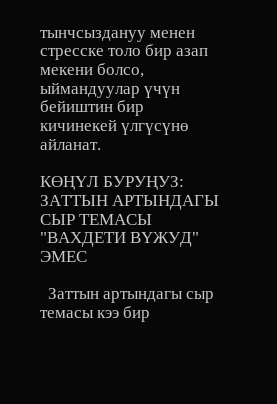тынчсыздануу менен стресске толо бир азап мекени болсо, ыймандуулар үчүн бейиштин бир кичинекей үлгүсүнө айланат.

КӨҢҮЛ БУРУҢУЗ: ЗАТТЫН АРТЫНДАГЫ СЫР ТЕМАСЫ "ВАХДЕТИ ВҮЖУД" ЭМЕС

  Заттын артындагы сыр темасы кээ бир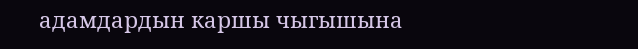адамдардын каршы чыгышына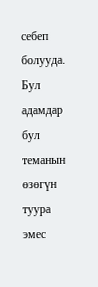себеп болууда. Бул адамдар бул теманын өзөгүн туура эмес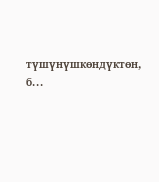түшүнүшкөндүктөн, б...